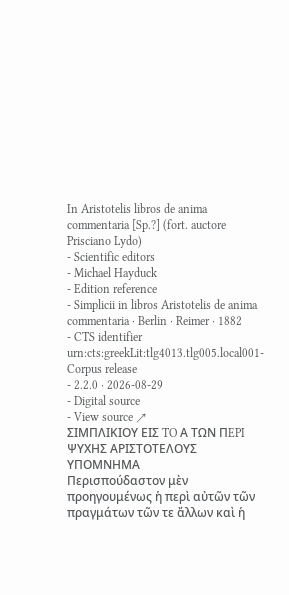In Aristotelis libros de anima commentaria [Sp.?] (fort. auctore Prisciano Lydo)
- Scientific editors
- Michael Hayduck
- Edition reference
- Simplicii in libros Aristotelis de anima commentaria · Berlin · Reimer · 1882
- CTS identifier
urn:cts:greekLit:tlg4013.tlg005.local001- Corpus release
- 2.2.0 · 2026-08-29
- Digital source
- View source ↗
ΣΙΜΠΛΙΚΙΟΥ ΕΙΣ TO Α TΩN ΠEPI ΨΥΧΗΣ ΑΡΙΣΤΟΤΕΛΟΥΣ ΥΠΟΜΝΗΜΑ
Περισπούδαστον μὲν προηγουμένως ἡ περὶ αὐτῶν τῶν πραγμάτων τῶν τε ἄλλων καὶ ἡ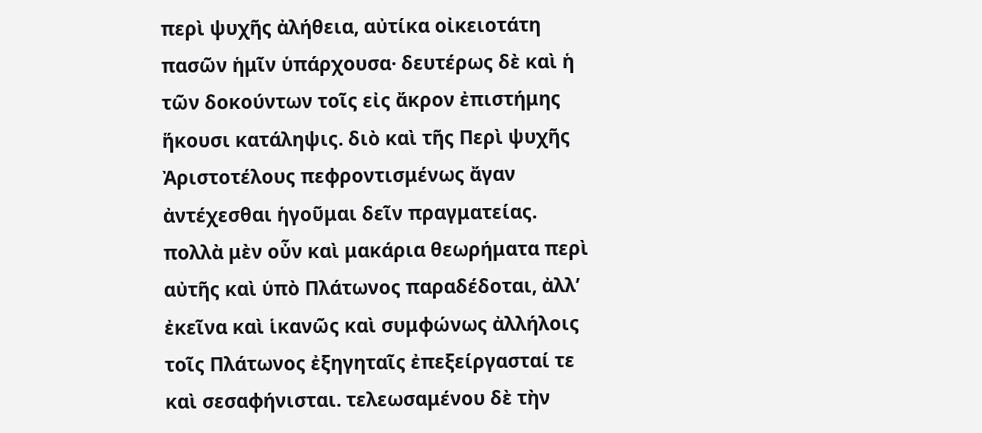περὶ ψυχῆς ἀλήθεια, αὐτίκα οἰκειοτάτη πασῶν ἡμῖν ὑπάρχουσα· δευτέρως δὲ καὶ ἡ τῶν δοκούντων τοῖς εἰς ἄκρον ἐπιστήμης ἥκουσι κατάληψις. διὸ καὶ τῆς Περὶ ψυχῆς Ἀριστοτέλους πεφροντισμένως ἄγαν ἀντέχεσθαι ἡγοῦμαι δεῖν πραγματείας. πολλὰ μὲν οὖν καὶ μακάρια θεωρήματα περὶ αὐτῆς καὶ ὑπὸ Πλάτωνος παραδέδοται, ἀλλ’ ἐκεῖνα καὶ ἱκανῶς καὶ συμφώνως ἀλλήλοις τοῖς Πλάτωνος ἐξηγηταῖς ἐπεξείργασταί τε καὶ σεσαφήνισται. τελεωσαμένου δὲ τὴν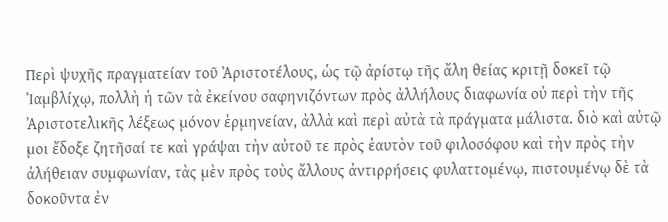Περὶ ψυχῆς πραγματείαν τοῦ Ἀριστοτέλους, ὡς τῷ ἀρίστῳ τῆς ἄλη θείας κριτῇ δοκεῖ τῷ Ἰαμβλίχῳ, πολλὴ ἡ τῶν τὰ ἐκείνου σαφηνιζόντων πρὸς ἀλλήλους διαφωνία οὐ περὶ τὴν τῆς Ἀριστοτελικῆς λέξεως μόνον ἑρμηνείαν, ἀλλὰ καὶ περὶ αὐτὰ τὰ πράγματα μάλιστα. διὸ καὶ αὐτῷ μοι ἔδοξε ζητῆσαί τε καὶ γράψαι τὴν αὐτοῦ τε πρὸς ἑαυτὸν τοῦ φιλοσόφου καὶ τὴν πρὸς τὴν ἀλήθειαν συμφωνίαν, τὰς μὲν πρὸς τοὺς ἄλλους ἀντιρρήσεις φυλαττομένῳ, πιστουμένῳ δὲ τὰ δοκοῦντα ἐν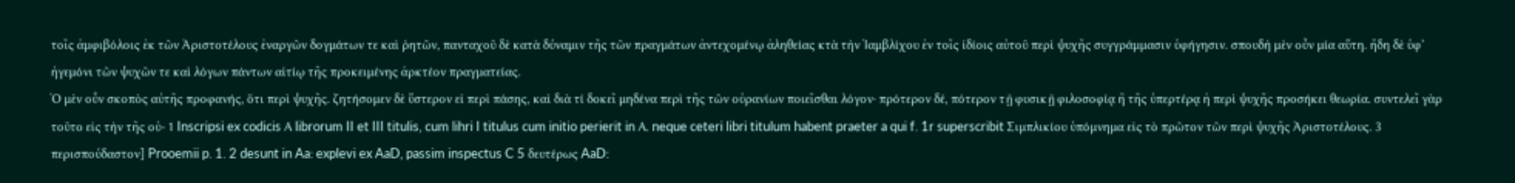τοῖς ἀμφιβόλοις ἐκ τῶν Ἀριστοτέλους ἐναργῶν δογμάτων τε καὶ ῥητῶν, πανταχοῦ δὲ κατὰ δύναμιν τῆς τῶν πραγμάτων ἀντεχομένῳ ἀληθείας κτὰ τὴν Ἰαμβλίχου ἐν τοῖς ἰδίοις αὐτοῦ περὶ ψυχῆς συγγράμμασιν ὑφήγησιν. σπουδὴ μὲν οὖν μία αὕτη. ἤδη δὲ ὑφ’ ἡγεμόνι τῶν ψυχῶν τε καὶ λόγων πάντων αἰτίῳ τῆς προκειμένης ἀρκτέον πραγματείας.
Ὁ μὲν οὖν σκοπὸς αὐτῆς προφανής, ὅτι περὶ ψυχῆς. ζητήσομεν δὲ ὕστερον εἰ περὶ πάσης, καὶ διὰ τί δοκεῖ μηδένα περὶ τῆς τῶν οὐρανίων ποιεῖσθαι λόγον· πρότερον δέ, πότερον τῇ φυσικῇ φιλοσοφίᾳ ἢ τῆς ὑπερτέρᾳ ἡ περὶ ψυχῆς προσήκει θεωρία. συντελεῖ γὰρ τοῦτο εἰς τὴν τῆς οὐ- 1 Inscripsi ex codicis Α librorum II et III titulis, cum lihri I titulus cum initio perierit in Α. neque ceteri libri titulum habent praeter a qui f. 1r superscribit Σιμπλικίου ὑπόμνημα εἰς τὸ πρῶτον τῶν περὶ ψυχῆς Ἀριστοτέλους. 3 περισπούδαστον] Prooemii p. 1. 2 desunt in Aa: explevi ex AaD, passim inspectus C 5 δευτέρως AaD: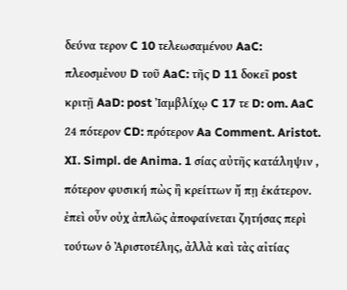δεύνα τερον C 10 τελεωσαμένου AaC: πλεοσμἐνου D τοῦ AaC: τῆς D 11 δοκεῖ post κριτῇ AaD: post Ἰαμβλίχῳ C 17 τε D: om. AaC 24 πότερον CD: πρότερον Aa Comment. Aristot. XI. Simpl. de Anima. 1 σίας αὐτῆς κατάληψιν , πότερον φυσική πὼς ἢ κρείττων ἤ πῃ ἑκάτερον. ἐπεὶ οὖν οὐχ ἀπλῶς ἀποφαίνεται ζητήσας περὶ τούτων ὁ Ἀριστοτέλης, ἀλλὰ καὶ τὰς αἰτίας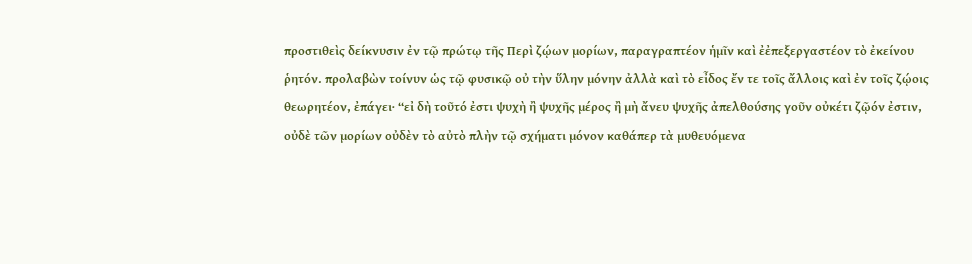προστιθεὶς δείκνυσιν ἐν τῷ πρώτῳ τῆς Περὶ ζῴων μορίων, παραγραπτέον ἡμῖν καὶ ἐἐπεξεργαστέον τὸ ἐκείνου ῥητόν. προλαβὼν τοίνυν ὡς τῷ φυσικῷ οὐ τὴν ὕλην μόνην ἀλλὰ καὶ τὸ εἶδος ἔν τε τοῖς ἄλλοις καὶ ἐν τοῖς ζῴοις θεωρητέον, ἐπάγει· “εἰ δὴ τοῦτό ἐστι ψυχὴ ἢ ψυχῆς μέρος ἢ μὴ ἄνευ ψυχῆς ἀπελθούσης γοῦν οὐκέτι ζῷόν ἐστιν, οὐδὲ τῶν μορίων οὐδὲν τὸ αὐτὸ πλὴν τῷ σχήματι μόνον καθάπερ τὰ μυθευόμενα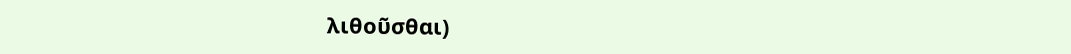λιθοῦσθαι)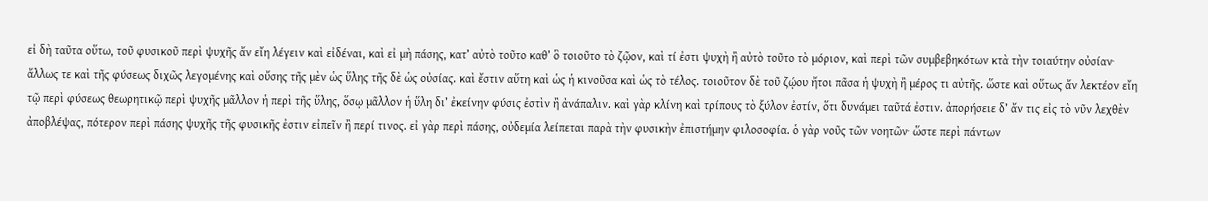εἰ δὴ ταῦτα οὕτω, τοῦ φυσικοῦ περὶ ψυχῆς ἄν εἴη λέγειν καὶ εἰδέναι, καὶ εἰ μὴ πάσης, κατ’ αὐτὸ τοῦτο καθ’ ὃ τοιοῦτο τὸ ζῷον, καὶ τί ἐστι ψυχὴ ἢ αὐτὸ τοῦτο τὸ μόριον, καὶ περὶ τῶν συμβεβηκότων κτὰ τὴν τοιαύτην οὐσίαν· ἄλλως τε καὶ τῆς φύσεως διχῶς λεγομένης καὶ οὔσης τῆς μὲν ὡς ὕλης τῆς δὲ ὡς οὐσίας. καὶ ἔστιν αὕτη καὶ ὡς ἡ κινοῦσα καὶ ὡς τὸ τέλος. τοιοῦτον δὲ τοῦ ζῴου ἤτοι πᾶσα ἡ ψυχὴ ἢ μέρος τι αὐτῆς. ὥστε καὶ οὕτως ἄν λεκτέον εἴη τῷ περὶ φύσεως θεωρητικῷ περὶ ψυχῆς μᾶλλον ἡ περὶ τῆς ὕλης, ὅσῳ μᾶλλον ἡ ὕλη δι’ ἐκείνην φύσις ἐστὶν ἢ ἀνάπαλιν. καὶ γὰρ κλίνη καὶ τρίπους τὸ ξύλον ἐστίν, ὅτι δυνάμει ταῦτά ἐστιν. ἀπορήσειε δ’ ἄν τις εἰς τὸ νῦν λεχθὲν ἀποβλέψας, πότερον περὶ πάσης ψυχῆς τῆς φυσικῆς ἐστιν εἰπεῖν ἢ περί τινος. εἰ γὰρ περὶ πάσης, οὐδεμία λείπεται παρὰ τὴν φυσικὴν ἐπιστήμην φιλοσοφία. ὁ γὰρ νοῦς τῶν νοητῶν· ὥστε περὶ πάντων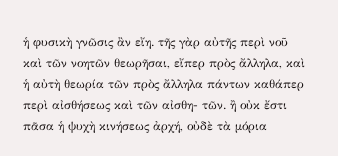ἡ φυσικὴ γνῶσις ἂν εἴη. τῆς γὰρ αὐτῆς περὶ νοῦ καὶ τῶν νοητῶν θεωρῆσαι, εἴπερ πρὸς ἄλληλα, καὶ ἡ αὐτὴ θεωρία τῶν πρὸς ἄλληλα πάντων καθάπερ περὶ αἰσθήσεως καὶ τῶν αἰσθη- τῶν. ἢ οὐκ ἔστι πᾶσα ἡ ψυχὴ κινήσεως ἀρχή, οὐδὲ τὰ μόρια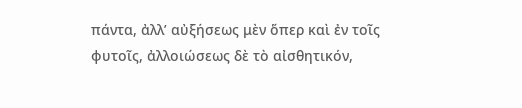πάντα, ἀλλ’ αὐξήσεως μὲν ὅπερ καὶ ἐν τοῖς φυτοῖς, ἀλλοιώσεως δὲ τὸ αἰσθητικόν,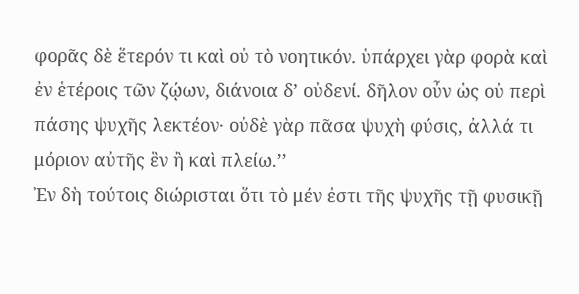φορᾶς δὲ ἕτερόν τι καὶ οὐ τὸ νοητικόν. ὑπάρχει γὰρ φορὰ καὶ ἐν ἑτέροις τῶν ζῴων, διάνοια δ’ οὐδενί. δῆλον οὖν ὡς οὐ περὶ πάσης ψυχῆς λεκτέον· οὐδὲ γὰρ πᾶσα ψυχὴ φύσις, ἀλλά τι μόριον αὐτῆς ἓν ἢ καὶ πλείω.’’
Ἐν δὴ τούτοις διώρισται ὅτι τὸ μέν ἐστι τῆς ψυχῆς τῇ φυσικῇ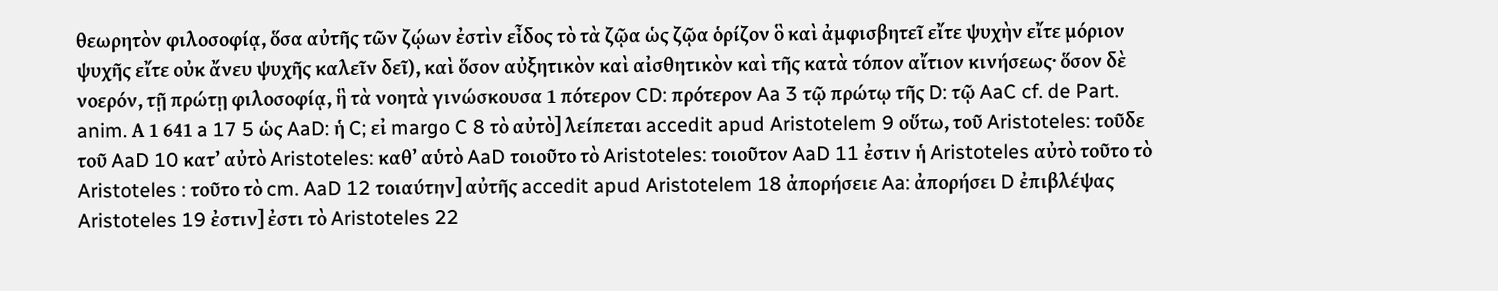θεωρητὸν φιλοσοφίᾳ, ὅσα αὐτῆς τῶν ζῴων ἐστὶν εἶδος τὸ τὰ ζῷα ὡς ζῷα ὁρίζον ὃ καὶ ἀμφισβητεῖ εἴτε ψυχὴν εἴτε μόριον ψυχῆς εἴτε οὐκ ἄνευ ψυχῆς καλεῖν δεῖ), καὶ ὅσον αὐξητικὸν καὶ αἰσθητικὸν καὶ τῆς κατὰ τόπον αἴτιον κινήσεως· ὅσον δὲ νοερόν, τῇ πρώτῃ φιλοσοφίᾳ, ἣ τὰ νοητὰ γινώσκουσα 1 πότερον CD: πρότερον Aa 3 τῷ πρώτῳ τῆς D: τῷ AaC cf. de Part. anim. Α 1 641 a 17 5 ὡς AaD: ἡ C; εἰ margo C 8 τὸ αὐτὸ] λείπεται accedit apud Aristotelem 9 οὕτω, τοῦ Aristoteles: τοῦδε τοῦ AaD 10 κατ’ αὐτὸ Aristoteles: καθ’ αὑτὸ AaD τοιοῦτο τὸ Aristoteles: τοιοῦτον AaD 11 ἐστιν ἡ Aristoteles αὐτὸ τοῦτο τὸ Aristoteles : τοῦτο τὸ cm. AaD 12 τοιαύτην] αὐτῆς accedit apud Aristotelem 18 ἀπορήσειε Aa: ἀπορήσει D ἐπιβλέψας Aristoteles 19 ἐστιν] ἐστι τὸ Aristoteles 22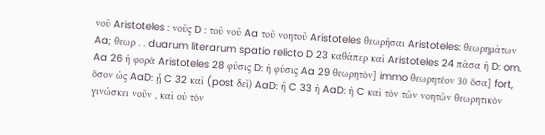νοῦ Aristoteles : νοῦς D : τοῦ νοῦ Aa τοῦ νοητοῦ Aristoteles θεωρῆσαι Aristoteles: θεωρημάτων Aa; θεωρ . . duarum literarum spatio relicto D 23 καθάπερ καὶ Aristoteles 24 πᾶσα ἡ D: om. Aa 26 ἡ φορὰ Aristoteles 28 φύσις D: ἡ φύσις Aa 29 θεωρητὸν] immo θεωρητέον 30 ὅσα] fort, ὅσον ὡς AaD: ᾖ C 32 καὶ (post δεῖ) AaD: ἢ C 33 ἡ AaD: ἡ C καὶ τὸν τῶν νοητῶν θεωρητικὸν γινώσκει νοῦν , καὶ οὐ τὸν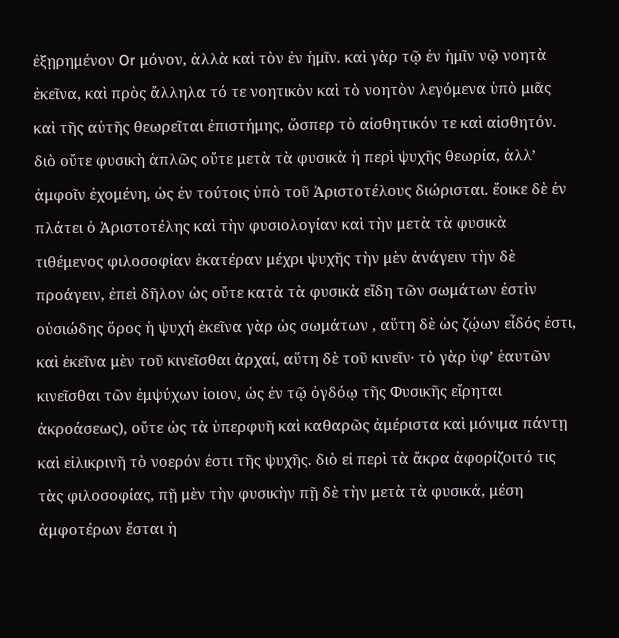ἐξῃρημένον Or μόνον, ἀλλὰ καὶ τὸν ἐν ἡμῖν. καὶ γὰρ τῷ ἐν ἡμῖν νῷ νοητὰ ἐκεῖνα, καὶ πρὸς ἄλληλα τό τε νοητικὸν καὶ τὸ νοητὸν λεγόμενα ὑπὸ μιᾶς καὶ τῆς αὐτῆς θεωρεῖται ἐπιστήμης, ὥσπερ τὸ αἰσθητικόν τε καὶ αἰσθητόν. διὸ οὔτε φυσικὴ ἁπλῶς οὔτε μετὰ τὰ φυσικὰ ἡ περὶ ψυχῆς θεωρία, ἀλλ’ ἀμφοῖν ἐχομένη, ὡς ἐν τούτοις ὑπὸ τοῦ Ἀριστοτέλους διώρισται. ἔοικε δὲ ἐν πλάτει ὁ Ἀριστοτέλης καὶ τὴν φυσιολογίαν καὶ τὴν μετὰ τὰ φυσικὰ τιθέμενος φιλοσοφίαν ἑκατέραν μέχρι ψυχῆς τὴν μὲν ἀνάγειν τὴν δὲ προάγειν, ἐπεὶ δῆλον ὡς οὔτε κατὰ τὰ φυσικὰ εἴδη τῶν σωμάτων ἐστὶν οὐσιώδης ὅρος ἡ ψυχή ἐκεῖνα γὰρ ὡς σωμάτων , αὕτη δὲ ὡς ζῴων εἶδός ἐστι, καὶ ἐκεῖνα μὲν τοῦ κινεῖσθαι ἀρχαί, αὕτη δὲ τοῦ κινεῖν· τὸ γὰρ ὑφ’ ἑαυτῶν κινεῖσθαι τῶν ἐμψύχων ἰοιον, ὡς ἐν τῷ ὀγδόῳ τῆς Φυσικῆς εἴρηται ἀκροάσεως), οὔτε ὡς τὰ ὑπερφυῆ καὶ καθαρῶς ἀμέριστα καὶ μόνιμα πάντῃ καὶ εἰλικρινῆ τὸ νοερόν ἐστι τῆς ψυχῆς. διὸ εἰ περὶ τὰ ἄκρα ἀφορίζοιτό τις τὰς φιλοσοφίας, πῇ μὲν τὴν φυσικὴν πῇ δὲ τὴν μετὰ τὰ φυσικά, μέση ἀμφοτέρων ἔσται ἡ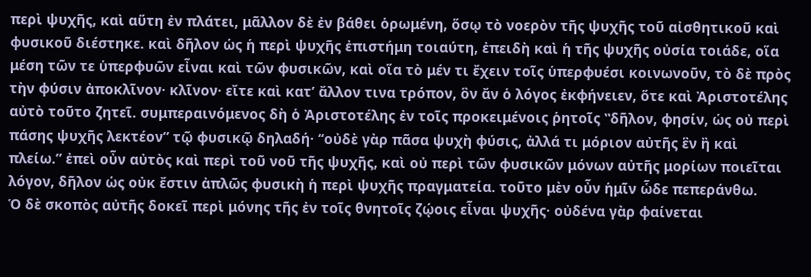περὶ ψυχῆς, καὶ αὕτη ἐν πλάτει, μᾶλλον δὲ ἐν βάθει ὁρωμένη, ὅσῳ τὸ νοερὸν τῆς ψυχῆς τοῦ αἰσθητικοῦ καὶ φυσικοῦ διέστηκε. καὶ δῆλον ὡς ἡ περὶ ψυχῆς ἐπιστήμη τοιαύτη, ἐπειδὴ καὶ ἡ τῆς ψυχῆς οὐσία τοιάδε, οἵα μέση τῶν τε ὑπερφυῶν εἶναι καὶ τῶν φυσικῶν, καὶ οἵα τὸ μέν τι ἔχειν τοῖς ὑπερφυέσι κοινωνοῦν, τὸ δὲ πρὸς τὴν φύσιν ἀποκλῖνον· κλῖνον· εἴτε καὶ κατ’ ἄλλον τινα τρόπον, ὃν ἄν ὁ λόγος ἐκφήνειεν, ὅτε καὶ Ἀριστοτέλης αὐτὸ τοῦτο ζητεῖ. συμπεραινόμενος δὴ ὁ Ἀριστοτέλης ἐν τοῖς προκειμένοις ῥητοῖς ‟δῆλον, φησίν, ὡς οὐ περὶ πάσης ψυχῆς λεκτέον” τῷ φυσικῷ δηλαδή· ‘‘οὐδὲ γὰρ πᾶσα ψυχὴ φύσις, ἀλλά τι μόριον αὐτῆς ἓν ἢ καὶ πλείω.” ἐπεὶ οὖν αὐτὸς καὶ περὶ τοῦ νοῦ τῆς ψυχῆς, καὶ οὐ περὶ τῶν φυσικῶν μόνων αὐτῆς μορίων ποιεῖται λόγον, δῆλον ὡς οὐκ ἔστιν ἀπλῶς φυσικὴ ἡ περὶ ψυχῆς πραγματεία. τοῦτο μὲν οὖν ἡμῖν ὧδε πεπεράνθω.
Ὁ δὲ σκοπὸς αὐτῆς δοκεῖ περὶ μόνης τῆς ἐν τοῖς θνητοῖς ζῴοις εἶναι ψυχῆς· οὐδένα γὰρ φαίνεται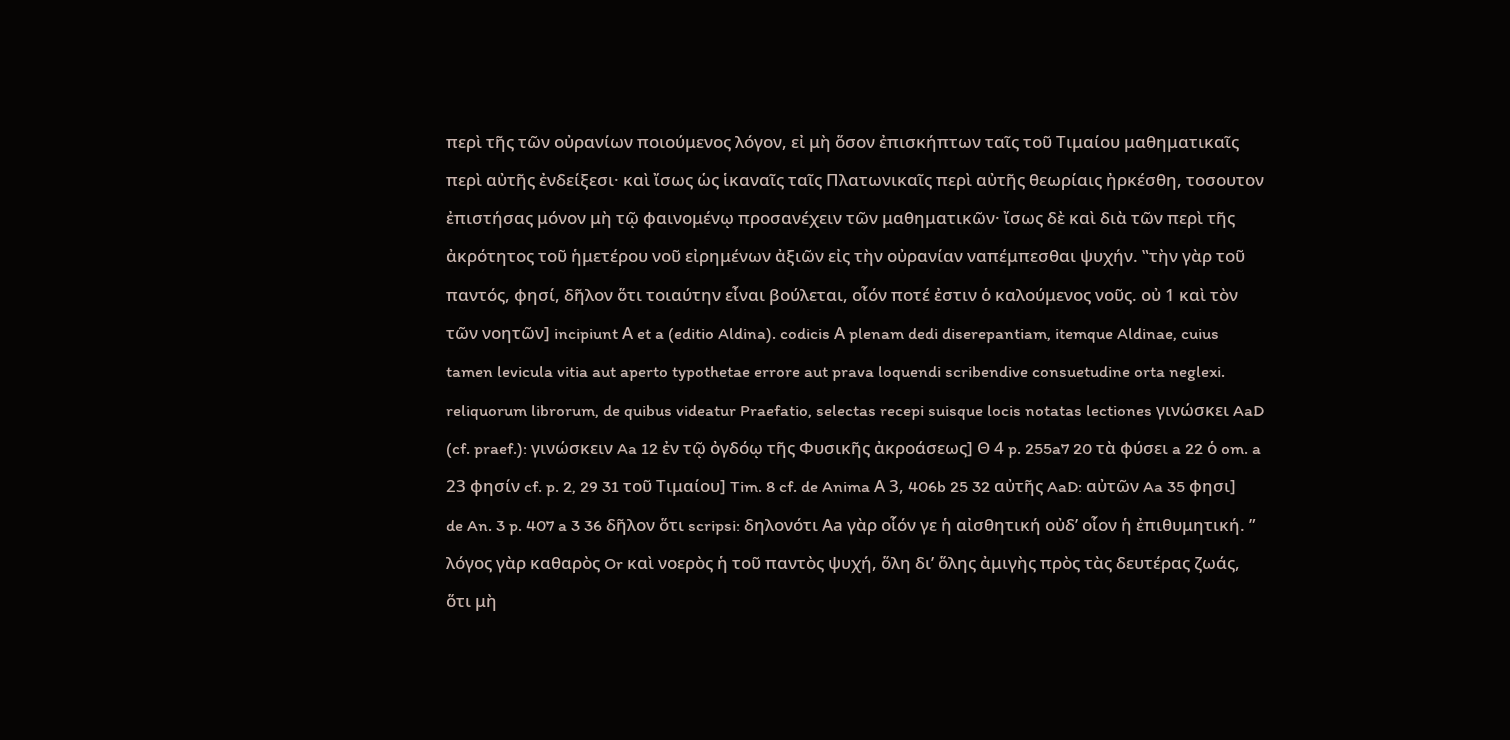περὶ τῆς τῶν οὐρανίων ποιούμενος λόγον, εἰ μὴ ὅσον ἐπισκήπτων ταῖς τοῦ Τιμαίου μαθηματικαῖς περὶ αὐτῆς ἐνδείξεσι· καὶ ἴσως ὡς ἱκαναῖς ταῖς Πλατωνικαῖς περὶ αὐτῆς θεωρίαις ἠρκέσθη, τοσουτον ἐπιστήσας μόνον μὴ τῷ φαινομένῳ προσανέχειν τῶν μαθηματικῶν· ἴσως δὲ καὶ διὰ τῶν περὶ τῆς ἀκρότητος τοῦ ἡμετέρου νοῦ εἰρημένων ἀξιῶν εἰς τὴν οὐρανίαν ναπέμπεσθαι ψυχήν. ‟τὴν γὰρ τοῦ παντός, φησί, δῆλον ὅτι τοιαύτην εἶναι βούλεται, οἷόν ποτέ ἐστιν ὁ καλούμενος νοῦς. οὐ 1 καὶ τὸν τῶν νοητῶν] incipiunt Α et a (editio Aldina). codicis Α plenam dedi diserepantiam, itemque Aldinae, cuius tamen levicula vitia aut aperto typothetae errore aut prava loquendi scribendive consuetudine orta neglexi. reliquorum librorum, de quibus videatur Praefatio, selectas recepi suisque locis notatas lectiones γινώσκει AaD (cf. praef.): γινώσκειν Aa 12 ἐν τῷ ὀγδόῳ τῆς Φυσικῆς ἀκροάσεως] Θ 4 p. 255a7 20 τὰ φύσει a 22 ὁ om. a 23 φησίν cf. p. 2, 29 31 τοῦ Τιμαίου] Tim. 8 cf. de Anima Α 3, 406b 25 32 αὐτῆς AaD: αὐτῶν Aa 35 φησι] de An. 3 p. 407 a 3 36 δῆλον ὅτι scripsi: δηλονότι Αa γὰρ οἷόν γε ἡ αἰσθητική οὐδ’ οἷον ἡ ἐπιθυμητική. ” λόγος γὰρ καθαρὸς Or καὶ νοερὸς ἡ τοῦ παντὸς ψυχή, ὅλη δι’ ὅλης ἀμιγὴς πρὸς τὰς δευτέρας ζωάς, ὅτι μὴ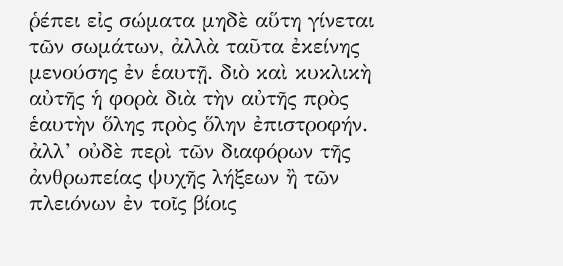ῥέπει εἰς σώματα μηδὲ αὕτη γίνεται τῶν σωμάτων, ἀλλὰ ταῦτα ἐκείνης μενούσης ἐν ἑαυτῇ. διὸ καὶ κυκλικὴ αὐτῆς ἡ φορὰ διὰ τὴν αὐτῆς πρὸς ἑαυτὴν ὅλης πρὸς ὅλην ἐπιστροφήν. ἀλλ’ οὐδὲ περὶ τῶν διαφόρων τῆς ἀνθρωπείας ψυχῆς λήξεων ἢ τῶν πλειόνων ἐν τοῖς βίοις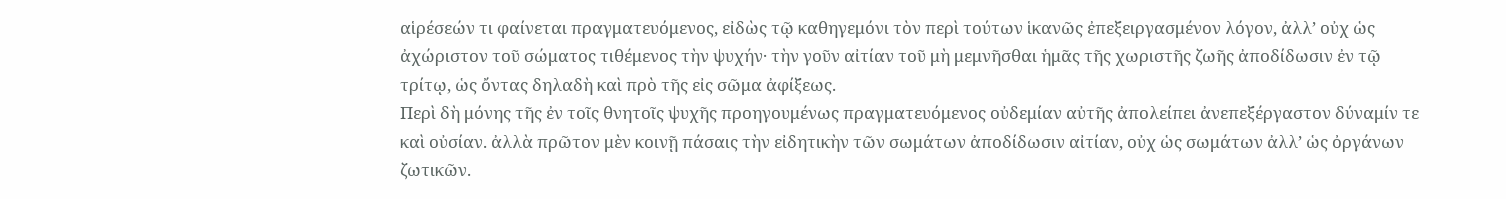αἱρέσεών τι φαίνεται πραγματευόμενος, εἰδὼς τῷ καθηγεμόνι τὸν περὶ τούτων ἱκανῶς ἐπεξειργασμένον λόγον, ἀλλ’ οὐχ ὡς ἀχώριστον τοῦ σώματος τιθέμενος τὴν ψυχήν· τὴν γοῦν αἰτίαν τοῦ μὴ μεμνῆσθαι ἡμᾶς τῆς χωριστῆς ζωῆς ἀποδίδωσιν ἐν τῷ τρίτῳ, ὡς ὄντας δηλαδὴ καὶ πρὸ τῆς εἰς σῶμα ἀφίξεως.
Περὶ δὴ μόνης τῆς ἐν τοῖς θνητοῖς ψυχῆς προηγουμένως πραγματευόμενος οὐδεμίαν αὐτῆς ἀπολείπει ἀνεπεξέργαστον δύναμίν τε καὶ οὐσίαν. ἀλλὰ πρῶτον μὲν κοινῇ πάσαις τὴν εἰδητικὴν τῶν σωμάτων ἀποδίδωσιν αἰτίαν, οὐχ ὡς σωμάτων ἀλλ’ ὡς ὀργάνων ζωτικῶν.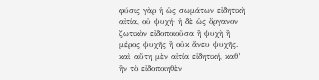φύσις γὰρ ἡ ὡς σωμάτων εἰδητικὴ αἰτία, οὐ ψυχή· ἡ δὲ ὡς ὄργανον ζωτικὸν εἰδοποιοῦσα ἢ ψυχὴ ἢ μέρος ψυχῆς ἢ οὐκ ἄνευ ψυχῆς. καὶ αὕτη μὲν αἰτία εἰδητική, καθ’ ἣν τὸ εἰδοποιηθὲν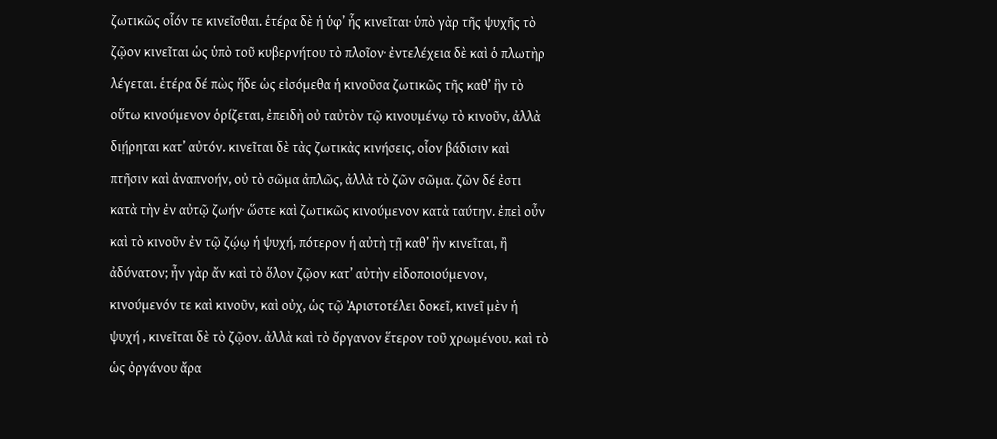ζωτικῶς οἷόν τε κινεῖσθαι. ἑτέρα δὲ ἡ ὑφ’ ἧς κινεῖται· ὑπὸ γὰρ τῆς ψυχῆς τὸ ζῷον κινεῖται ὡς ὑπὸ τοῦ κυβερνήτου τὸ πλοῖον· ἐντελέχεια δὲ καὶ ὁ πλωτὴρ λέγεται. ἑτέρα δέ πὼς ἥδε ὡς εἰσόμεθα ἡ κινοῦσα ζωτικῶς τῆς καθ’ ἣν τὸ οὕτω κινούμενον ὁρίζεται, ἐπειδὴ οὐ ταὐτὸν τῷ κινουμένῳ τὸ κινοῦν, ἀλλὰ διῄρηται κατ’ αὐτόν. κινεῖται δὲ τὰς ζωτικὰς κινήσεις, οἷον βάδισιν καὶ πτῆσιν καὶ ἀναπνοήν, οὐ τὸ σῶμα ἀπλῶς, ἀλλὰ τὸ ζῶν σῶμα. ζῶν δέ ἐστι κατὰ τὴν ἐν αὐτῷ ζωήν· ὥστε καὶ ζωτικῶς κινούμενον κατὰ ταύτην. ἐπεὶ οὖν καὶ τὸ κινοῦν ἐν τῷ ζῴῳ ἡ ψυχή, πότερον ἡ αὐτὴ τῇ καθ’ ἣν κινεῖται, ἢ ἀδύνατον; ἦν γὰρ ἄν καὶ τὸ ὅλον ζῷον κατ’ αὐτὴν εἰδοποιούμενον, κινούμενόν τε καὶ κινοῦν, καὶ οὐχ, ὡς τῷ Ἀριστοτέλει δοκεῖ, κινεῖ μὲν ἡ ψυχή , κινεῖται δὲ τὸ ζῷον. ἀλλὰ καὶ τὸ ὄργανον ἕτερον τοῦ χρωμένου. καὶ τὸ ὡς ὀργάνου ἄρα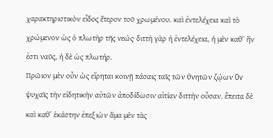χαρακτηριστικὸν εἶδος ἕτερον τοῦ χρωμένου. καὶ ἐντελέχεια καὶ τὸ χρώμενον ὡς ὁ πλωτὴρ τῆς νεώς· διττὴ γὰρ ἡ ἐντελέχεια, ἡ μὲν καθ’ ἥν ἐστι ναῦς, ἡ δὲ ὡς πλωτήρ.
Πρῶιον μὲν οὖν ὡς εἴρηται κοινῇ πάσαις ταῖς τῶν θνητῶν ζῴων Ov ψυχαῖς τὴν εἰδητικὴν αὐτῶν ἀποδίδωσιν αἰτίαν διττὴν οὖσαν. ἔπειτα δὲ καὶ καθ’ ἑκάστην ἐπεξιὼν ἅμα μὲν τὰς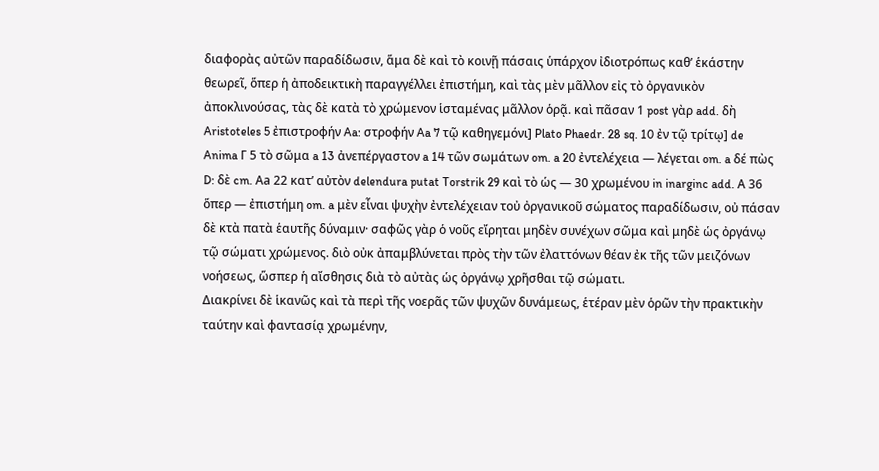διαφορὰς αὐτῶν παραδίδωσιν, ἅμα δὲ καὶ τὸ κοινῇ πάσαις ὑπάρχον ἰδιοτρόπως καθ’ ἑκάστην θεωρεῖ, ὅπερ ἡ ἀποδεικτικὴ παραγγέλλει ἐπιστήμη, καὶ τὰς μὲν μᾶλλον εἰς τὸ ὀργανικὸν ἀποκλινούσας, τὰς δὲ κατὰ τὸ χρώμενον ἱσταμένας μᾶλλον ὁρᾷ. καὶ πᾶσαν 1 post γὰρ add. δὴ Aristoteles 5 ἐπιστροφήν Aa: στροφήν Aa 7 τῷ καθηγεμόνι] Plato Phaedr. 28 sq. 10 ἐν τῷ τρίτῳ] de Anima Γ 5 τὸ σῶμα a 13 ἀνεπέργαστον a 14 τῶν σωμάτων om. a 20 ἐντελέχεια — λέγεται om. a δέ πὼς D: δὲ cm. Αa 22 κατ’ αὐτὸν delendura putat Torstrik 29 καὶ τὸ ὡς — 30 χρωμένου in inarginc add. Α 36 ὅπερ — ἐπιστήμη om. a μὲν εἶναι ψυχὴν ἐντελέχειαν τοὐ ὀργανικοῦ σώματος παραδίδωσιν, οὐ πάσαν δὲ κτὰ πατὰ ἑαυτῆς δύναμιν· σαφῶς γὰρ ὁ νοῦς εἴρηται μηδὲν συνέχων σῶμα καὶ μηδὲ ὡς ὀργάνῳ τῷ σώματι χρώμενος. διὸ οὐκ ἀπαμβλύνεται πρὸς τὴν τῶν ἐλαττόνων θέαν ἐκ τῆς τῶν μειζόνων νοήσεως, ὥσπερ ἡ αἴσθησις διὰ τὸ αὐτὰς ὡς ὀργάνῳ χρῆσθαι τῷ σώματι.
Διακρίνει δὲ ἱκανῶς καὶ τὰ περὶ τῆς νοερᾶς τῶν ψυχῶν δυνάμεως, ἑτέραν μὲν ὁρῶν τὴν πρακτικὴν ταύτην καὶ φαντασίᾳ χρωμένην,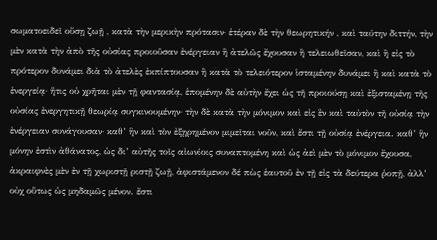σωματοειδεῖ οὔσῃ ζωῇ , κατὰ τὴν μερικὴν πρότασιν· ἑτέραν δὲ τὴν θεωρητικήν , καὶ ταύτην διττήν, τὴν μὲν κατὰ τὴν ἀπὸ τῆς οὐσίας προιοῦσαν ἐνέργειαν ἢ ἀτελῶς ἔχουσαν ἢ τελειωθεῖσαν, καὶ ἢ εἰς τὸ πρότερον δυνάμει διὰ τὸ ἀτελὲς ἐκπίπτουσαν ἢ κατὰ τὸ τελειότερον ἱσταμένην δυνάμει ἢ καὶ κατὰ τὸ ἐνεργείᾳ· ἥτις οὐ χρῆται μὲν τῇ φαντασίᾳ, ἑπομένην δὲ αὐτὴν ἔχει ὡς τῆ προιούσῃ καὶ ἐξισταμένῃ τῆς οὐσίας ἐνεργητικῇ θεωρίᾳ συγκινουμένην· τὴν δὲ κατὰ τὴν μόνιμον καὶ εἰς ἓν καὶ ταὐτὸν τῆ οὐσίᾳ τὴν ἐνέργειαν συνάγουσαν· καθ’ ἣν καὶ τὸν ἐξῃρημένον μιμεῖται νοῦν, καὶ ἔστι τῇ οὐσίᾳ ἐνέργεια. καθ’ ἣν μόνην ἐστὶν ἀθάνατος, ὡς δι’ αὐτῆς τοῖς αἰωνίοις συναπτομένη καὶ ὡς ἀεὶ μὲν τὸ μόνιμον ἔχουσα, ἀκραιφνὲς μὲν ἐν τῇ χωριστῇ ριστῇ ζωῇ, ἀφιστάμενον δέ πὼς ἑαυτοῦ ἐν τῇ εἰς τὰ δεύτερα ῥοπῇ, ἀλλ’ οὐχ οὕτως ὡς μηδαμῶς μένον. ἔστι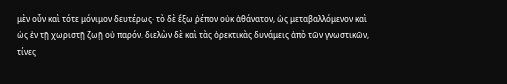μὲν οὖν καὶ τότε μόνιμον δευτέρως· τὸ δὲ ἔξω ῥέπον οὐκ ἀθάνατον, ὡς μεταβαλλόμενον καὶ ὡς ἐν τῇ χωριστῇ ζωῇ οὐ παρόν. διελὼν δὲ καὶ τὰς ὀρεκτικὰς δυνάμεις ἀπὸ τῶν γνωστικῶν, τίνες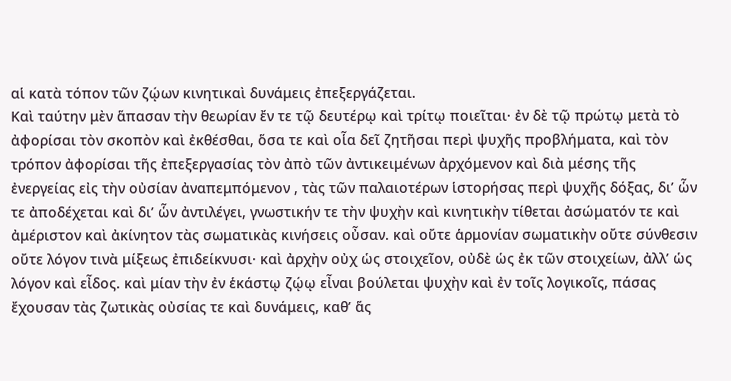αἱ κατὰ τόπον τῶν ζῴων κινητικαὶ δυνάμεις ἐπεξεργάζεται.
Καὶ ταύτην μὲν ἅπασαν τὴν θεωρίαν ἔν τε τῷ δευτέρῳ καὶ τρίτῳ ποιεῖται· ἐν δὲ τῷ πρώτῳ μετὰ τὸ ἀφορίσαι τὸν σκοπὸν καὶ ἐκθέσθαι, ὅσα τε καὶ οἷα δεῖ ζητῆσαι περὶ ψυχῆς προβλήματα, καὶ τὸν τρόπον ἀφορίσαι τῆς ἐπεξεργασίας τὸν ἀπὸ τῶν ἀντικειμένων ἀρχόμενον καὶ διὰ μέσης τῆς ἐνεργείας εἰς τὴν οὐσίαν ἀναπεμπόμενον , τὰς τῶν παλαιοτέρων ἱστορήσας περὶ ψυχῆς δόξας, δι’ ὧν τε ἀποδέχεται καὶ δι’ ὧν ἀντιλέγει, γνωστικήν τε τὴν ψυχὴν καὶ κινητικὴν τίθεται ἀσώματόν τε καὶ ἀμέριστον καὶ ἀκίνητον τὰς σωματικὰς κινήσεις οὖσαν. καὶ οὔτε ἁρμονίαν σωματικὴν οὔτε σύνθεσιν οὔτε λόγον τινὰ μίξεως ἐπιδείκνυσι· καὶ ἀρχὴν οὐχ ὡς στοιχεῖον, οὐδὲ ὡς ἐκ τῶν στοιχείων, ἀλλ’ ὡς λόγον καὶ εἶδος. καὶ μίαν τὴν ἐν ἑκάστῳ ζῴῳ εἶναι βούλεται ψυχὴν καὶ ἐν τοῖς λογικοῖς, πάσας ἔχουσαν τὰς ζωτικὰς οὐσίας τε καὶ δυνάμεις, καθ’ ἅς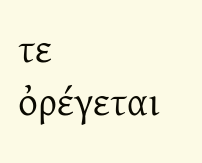τε ὀρέγεται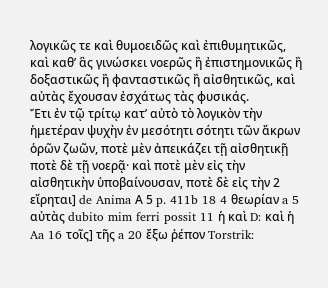λογικῶς τε καὶ θυμοειδῶς καὶ ἐπιθυμητικῶς, καὶ καθ’ ἃς γινώσκει νοερῶς ἢ ἐπιστημονικῶς ἢ δοξαστικῶς ἢ φανταστικῶς ἢ αἰσθητικῶς, καὶ αὐτὰς ἔχουσαν ἐσχάτως τὰς φυσικάς.
Ἔτι ἐν τῷ τρίτῳ κατ’ αὐτὸ τὸ λογικὸν τὴν ἡμετέραν ψυχὴν ἐν μεσότητι σότητι τῶν ἄκρων ὁρῶν ζωῶν, ποτὲ μὲν ἀπεικάζει τῇ αἰσθητικῇ ποτὲ δὲ τῇ νοερᾷ· καὶ ποτὲ μὲν εἰς τὴν αἰσθητικὴν ὑποβαίνουσαν, ποτὲ δὲ εἰς τὴν 2 εἴρηται] de Anima Α 5 p. 411b 18 4 θεωρίαν a 5 αὐτὰς dubito mim ferri possit 11 ἡ καὶ D: καὶ ἡ Aa 16 τοῖς] τῆς a 20 ἔξω ῥέπον Torstrik: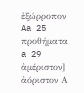ἐξώρροπον Aa 25 προθήματα a 29 ἀμέριστον] ἀόριστον Α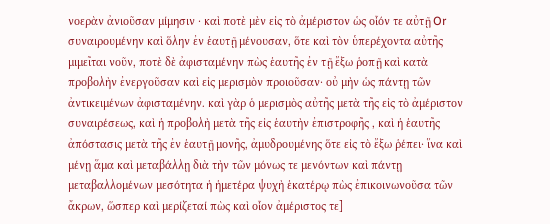νοερὰν ἀνιοῦσαν μίμησιν · καὶ ποτὲ μὲν εἰς τὸ ἀμέριστον ὡς οἷόν τε αὐτῇ Or συναιρουμένην καὶ ὅλην ἐν ἑαυτῇ μένουσαν, ὅτε καὶ τὸν ὑπερέχοντα αὐτῆς μιμεῖται νοῦν, ποτὲ δὲ ἀφισταμένην πὼς ἑαυτῆς ἐν τῇ ἔξω ῥοπῇ καὶ κατὰ προβολὴν ἐνεργοῦσαν καὶ εἰς μερισμὸν προιοῦσαν· οὐ μὴν ὡς πάντῃ τῶν ἀντικειμένων ἀφισταμένην. καὶ γὰρ ὁ μερισμὸς αὐτῆς μετὰ τῆς εἰς τὸ ἀμέριστον συναιρέσεως, καὶ ἡ προβολὴ μετὰ τῆς εἰς ἑαυτὴν ἐπιστροφῆς , καὶ ἡ ἑαυτῆς ἀπόστασις μετὰ τῆς ἐν ἑαυτῇ μονῆς, ἀμυδρουμένης ὅτε εἰς τὸ ἔξω ῥέπει· ἵνα καὶ μένῃ ἅμα καὶ μεταβάλλῃ διὰ τὴν τῶν μόνως τε μενόντων καὶ πάντῃ μεταβαλλομένων μεσότητα ἡ ἡμετέρα ψυχὴ ἑκατέρῳ πὼς ἐπικοινωνοῦσα τῶν ἄκρων, ὥσπερ καὶ μερίζεταί πὼς καὶ οἷον ἀμέριστος τε]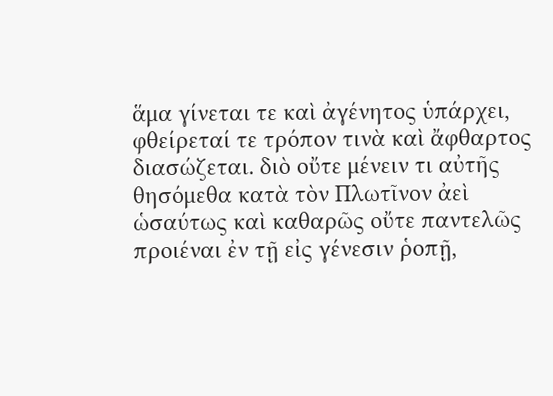ἅμα γίνεται τε καὶ ἀγένητος ὑπάρχει, φθείρεταί τε τρόπον τινὰ καὶ ἄφθαρτος διασώζεται. διὸ οὔτε μένειν τι αὐτῆς θησόμεθα κατὰ τὸν Πλωτῖνον ἀεὶ ὡσαύτως καὶ καθαρῶς οὔτε παντελῶς προιέναι ἐν τῇ εἰς γένεσιν ῥοπῇ,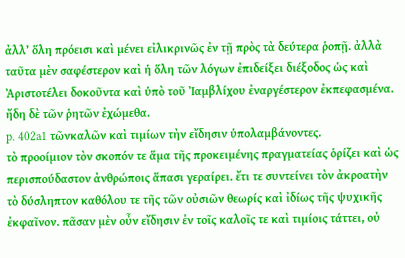ἀλλ’ ὅλη πρόεισι καὶ μένει εἰλικρινῶς ἐν τῇ πρὸς τὰ δεύτερα ῥοπῇ. ἀλλὰ ταῦτα μὲν σαφέστερον καὶ ἡ ὅλη τῶν λόγων ἐπιδείξει διέξοδος ὡς καὶ Ἀριστοτέλει δοκοῦντα καὶ ὑπὸ τοῦ Ἰαμβλίχου ἐναργέστερον ἐκπεφασμένα. ἤδη δὲ τῶν ῥητῶν ἐχώμεθα.
p. 402a1 τῶνκαλῶν καὶ τιμίων τὴν εἴδησιν ὑπολαμβάνοντες.
τὸ προοίμιον τὸν σκοπόν τε ἅμα τῆς προκειμένης πραγματείας ὁρίζει καὶ ὡς περισπούδαστον ἀνθρώποις ἅπασι γεραίρει. ἔτι τε συντείνει τὸν ἀκροατὴν τὸ δύσληπτον καθόλου τε τῆς τῶν οὐσιῶν θεωρίς καὶ ἰδίως τῆς ψυχικῆς ἐκφαῖνον. πᾶσαν μὲν οὖν εἴδησιν ἐν τοῖς καλοῖς τε καὶ τιμίοις τάττει, οὐ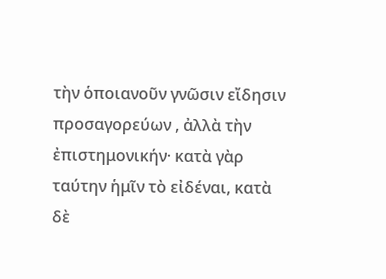τὴν ὁποιανοῦν γνῶσιν εἴδησιν προσαγορεύων , ἀλλὰ τὴν ἐπιστημονικήν· κατὰ γὰρ ταύτην ἡμῖν τὸ εἰδέναι, κατὰ δὲ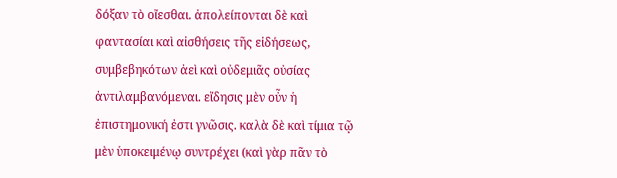δόξαν τὸ οἴεσθαι. ἀπολείπονται δὲ καὶ φαντασίαι καὶ αἰσθήσεις τῆς εἰδήσεως, συμβεβηκότων ἀεὶ καὶ οὐδεμιᾶς οὐσίας ἀντιλαμβανόμεναι. εἴδησις μὲν οὖν ἡ ἐπιστημονική ἐστι γνῶσις. καλὰ δὲ καὶ τίμια τῷ μὲν ὑποκειμένῳ συντρέχει (καὶ γὰρ πᾶν τὸ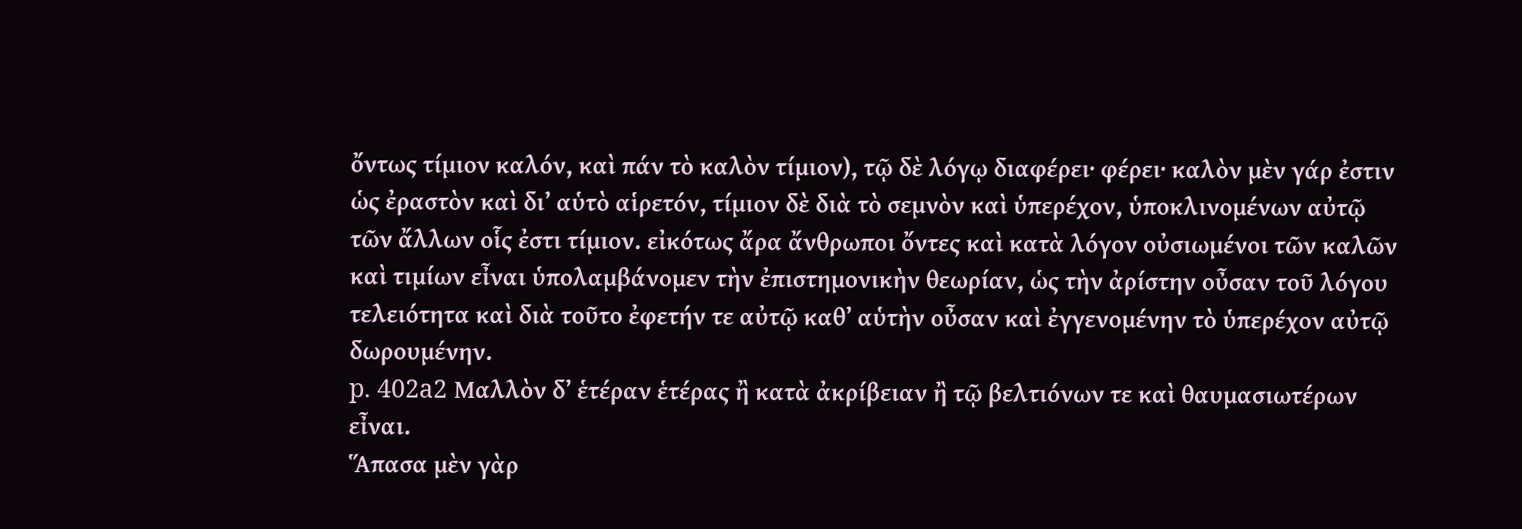ὄντως τίμιον καλόν, καὶ πάν τὸ καλὸν τίμιον), τῷ δὲ λόγῳ διαφέρει· φέρει· καλὸν μὲν γάρ ἐστιν ὡς ἐραστὸν καὶ δι’ αὑτὸ αἱρετόν, τίμιον δὲ διὰ τὸ σεμνὸν καὶ ὑπερέχον, ὑποκλινομένων αὐτῷ τῶν ἄλλων οἷς ἐστι τίμιον. εἰκότως ἄρα ἄνθρωποι ὄντες καὶ κατὰ λόγον οὐσιωμένοι τῶν καλῶν καὶ τιμίων εἶναι ὑπολαμβάνομεν τὴν ἐπιστημονικὴν θεωρίαν, ὡς τὴν ἀρίστην οὖσαν τοῦ λόγου τελειότητα καὶ διὰ τοῦτο ἐφετήν τε αὐτῷ καθ’ αὑτὴν οὖσαν καὶ ἐγγενομένην τὸ ὑπερέχον αὐτῷ δωρουμένην.
p. 402a2 Μαλλὸν δ’ ἑτέραν ἑτέρας ἢ κατὰ ἀκρίβειαν ἢ τῷ βελτιόνων τε καὶ θαυμασιωτέρων εἶναι.
Ἅπασα μὲν γὰρ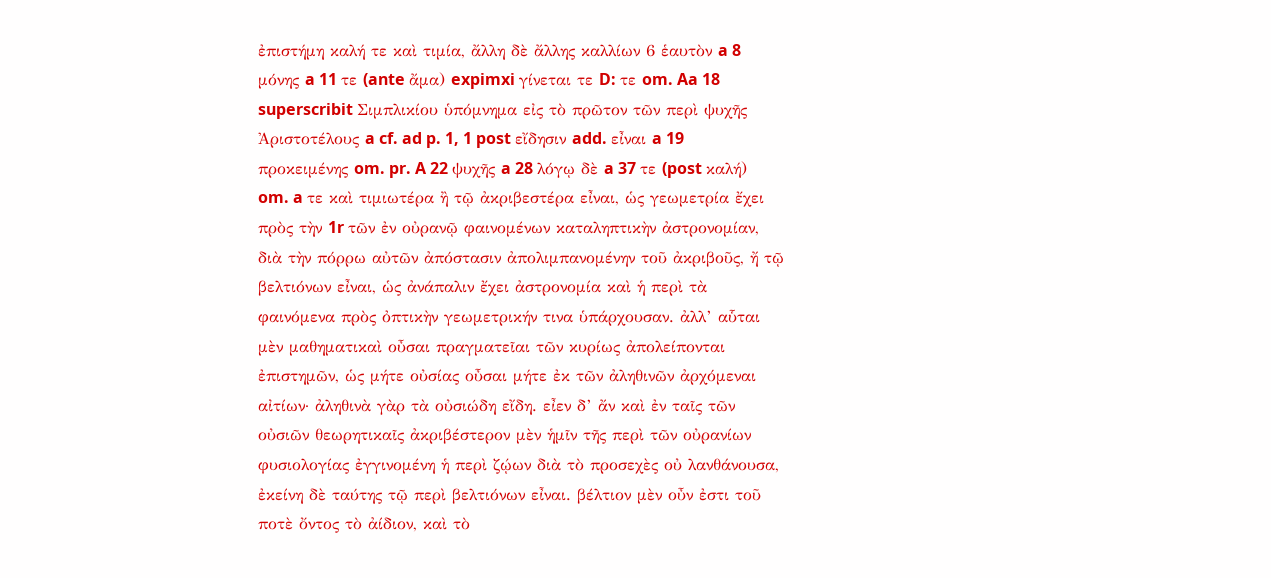ἐπιστήμη καλή τε καὶ τιμία, ἄλλη δὲ ἄλλης καλλίων 6 ἑαυτὸν a 8 μόνης a 11 τε (ante ἄμα) expimxi γίνεται τε D: τε om. Aa 18 superscribit Σιμπλικίου ὑπόμνημα εἰς τὸ πρῶτον τῶν περὶ ψυχῆς Ἀριστοτέλους a cf. ad p. 1, 1 post εἴδησιν add. εἶναι a 19 προκειμένης om. pr. A 22 ψυχῆς a 28 λόγῳ δὲ a 37 τε (post καλή) om. a τε καὶ τιμιωτέρα ἢ τῷ ἀκριβεστέρα εἶναι, ὡς γεωμετρία ἔχει πρὸς τὴν 1r τῶν ἐν οὐρανῷ φαινομένων καταληπτικὴν ἀστρονομίαν, διὰ τὴν πόρρω αὐτῶν ἀπόστασιν ἀπολιμπανομένην τοῦ ἀκριβοῦς, ἤ τῷ βελτιόνων εἶναι, ὡς ἀνάπαλιν ἔχει ἀστρονομία καὶ ἡ περὶ τὰ φαινόμενα πρὸς ὀπτικὴν γεωμετρικήν τινα ὑπάρχουσαν. ἀλλ’ αὗται μὲν μαθηματικαὶ οὖσαι πραγματεῖαι τῶν κυρίως ἀπολείπονται ἐπιστημῶν, ὡς μήτε οὐσίας οὖσαι μήτε ἐκ τῶν ἀληθινῶν ἀρχόμεναι αἰτίων· ἀληθινὰ γὰρ τὰ οὐσιώδη εἴδη. εἶεν δ’ ἄν καὶ ἐν ταῖς τῶν οὐσιῶν θεωρητικαῖς ἀκριβέστερον μὲν ἡμῖν τῆς περὶ τῶν οὐρανίων φυσιολογίας ἐγγινομένη ἡ περὶ ζῴων διὰ τὸ προσεχὲς οὐ λανθάνουσα, ἐκείνη δὲ ταύτης τῷ περὶ βελτιόνων εἶναι. βέλτιον μὲν οὖν ἐστι τοῦ ποτὲ ὄντος τὸ ἀίδιον, καὶ τὸ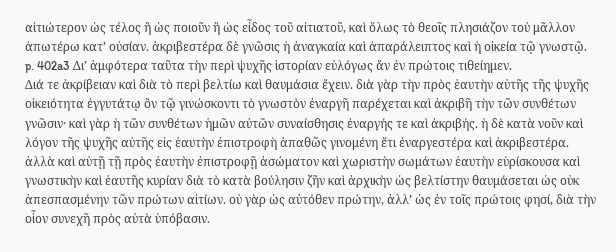αἰτιώτερον ὡς τέλος ἢ ὡς ποιοῦν ἢ ὡς εἶδος τοῦ αἰτιατοῦ, καὶ ὅλως τὸ θεοῖς πλησιάζον τοὐ μᾶλλον ἀπωτέρω κατ’ οὐσίαν. ἀκριβεστέρα δὲ γνῶσις ἡ ἀναγκαία καὶ ἀπαράλειπτος καὶ ἡ οἰκεία τῷ γνωστῷ.
p. 402a3 Δι’ ἀμφότερα ταῦτα τὴν περὶ ψυχῆς ἱστορίαν εὐλόγως ἄν ἐν πρώτοις τιθείημεν.
Διά τε ἀκρίβειαν καὶ διὰ τὸ περὶ βελτίω καὶ θαυμάσια ἔχειν. διὰ γὰρ τὴν πρὸς ἑαυτὴν αὐτῆς τῆς ψυχῆς οἰκειότητα ἐγγυτάτῳ ὂν τῷ γινώσκοντι τὸ γνωστὸν ἐναργῆ παρέχεται καὶ ἀκριβῆ τὴν τῶν συνθέτων γνῶσιν· καὶ γὰρ ἡ τῶν συνθέτων ἡμῶν αὐτῶν συναίσθησις ἐναργής τε καὶ ἀκριβής. ἡ δὲ κατὰ νοῦν καὶ λόγον τῆς ψυχῆς αὐτῆς εἰς ἑαυτὴν ἐπιστροφὴ ἀπαθῶς γινομένη ἔτι ἐναργεστέρα καὶ ἀκριβεστέρα. ἀλλὰ καὶ αὐτῇ τῇ πρὸς ἑαυτὴν ἐπιστροφῇ ἀσώματον καὶ χωριστὴν σωμάτων ἑαυτὴν εὑρίσκουσα καὶ γνωστικὴν καὶ ἑαυτῆς κυρίαν διὰ τὸ κατὰ βούλησιν ζῆν καὶ ἀρχικὴν ὡς βελτίστην θαυμάσεται ὡς οὐκ ἀπεσπασμένην τῶν πρώτων αἰτίων. οὐ γὰρ ὡς αὐτόθεν πρώτην, ἀλλ’ ὡς ἐν τοῖς πρώτοις φησί, διὰ τὴν οἷον συνεχῆ πρὸς αὐτὰ ὑπόβασιν.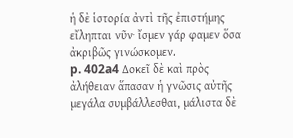ἡ δὲ ἱστορία ἀντὶ τῆς ἐπιστήμης εἴληπται νῦν· ἴσμεν γάρ φαμεν ὅσα ἀκριβῶς γινώσκομεν.
p. 402a4 Δοκεῖ δὲ καὶ πρὸς ἀλήθειαν ἅπασαν ἡ γνῶσις αὐτῆς μεγάλα συμβάλλεσθαι, μάλιστα δὲ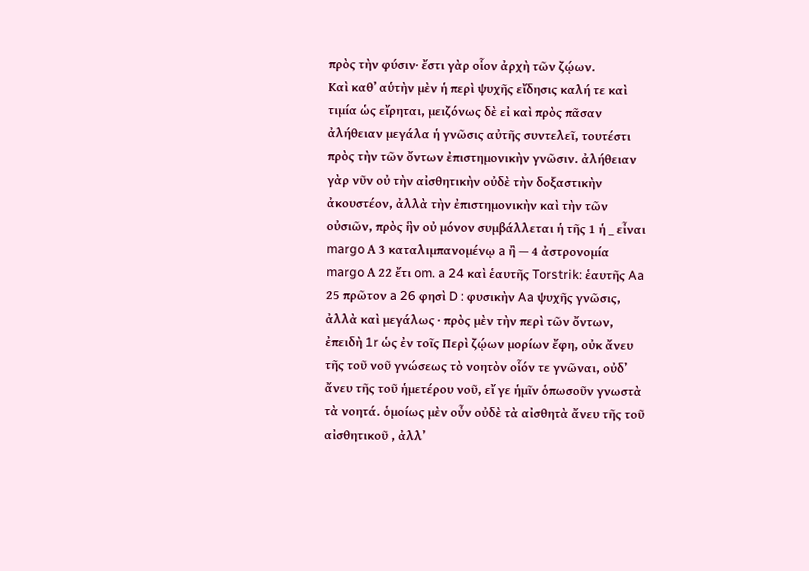πρὸς τὴν φύσιν· ἔστι γὰρ οἷον ἀρχὴ τῶν ζῴων.
Καὶ καθ’ αὑτὴν μὲν ἡ περὶ ψυχῆς εἴδησις καλή τε καὶ τιμία ὡς εἴρηται, μειζόνως δὲ εἰ καὶ πρὸς πᾶσαν ἀλήθειαν μεγάλα ἡ γνῶσις αὐτῆς συντελεῖ, τουτέστι πρὸς τὴν τῶν ὄντων ἐπιστημονικὴν γνῶσιν. ἀλήθειαν γὰρ νῦν οὐ τὴν αἰσθητικὴν οὐδὲ τὴν δοξαστικὴν ἀκουστέον, ἀλλὰ τὴν ἐπιστημονικὴν καὶ τὴν τῶν οὐσιῶν, πρὸς ἣν οὐ μόνον συμβάλλεται ἡ τῆς 1 ἡ _ εἶναι margo Α 3 καταλιμπανομένῳ a ἢ — 4 ἀστρονομία margo Α 22 ἔτι om. a 24 καὶ ἑαυτῆς Torstrik: ἑαυτῆς Aa 25 πρῶτον a 26 φησὶ D : φυσικὴν Aa ψυχῆς γνῶσις, ἀλλὰ καὶ μεγάλως · πρὸς μὲν τὴν περὶ τῶν ὄντων, ἐπειδὴ 1r ὡς ἐν τοῖς Περὶ ζῴων μορίων ἔφη, οὐκ ἄνευ τῆς τοῦ νοῦ γνώσεως τὸ νοητὸν οἷόν τε γνῶναι, οὐδ’ ἄνευ τῆς τοῦ ἡμετέρου νοῦ, εἴ γε ἡμῖν ὁπωσοῦν γνωστὰ τὰ νοητά. ὁμοίως μὲν οὖν οὐδὲ τὰ αἰσθητὰ ἄνευ τῆς τοῦ αἰσθητικοῦ , ἀλλ’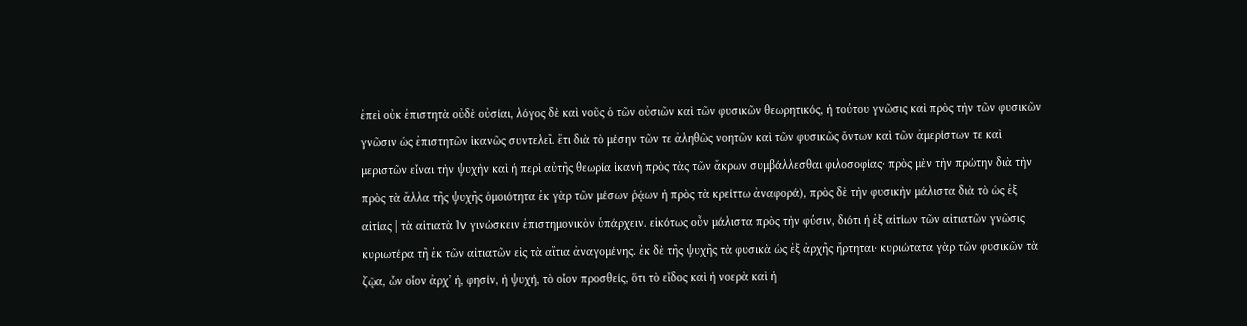ἐπεὶ οὐκ ἐπιστητὰ οὐδὲ οὐσίαι, λόγος δὲ καὶ νοῦς ὁ τῶν οὐσιῶν καὶ τῶν φυσικῶν θεωρητικός, ἡ τούτου γνῶσις καὶ πρὸς τὴν τῶν φυσικῶν γνῶσιν ὡς ἐπιστητῶν ἱκανῶς συντελεῖ. ἔτι διὰ τὸ μέσην τῶν τε ἀληθῶς νοητῶν καὶ τῶν φυσικῶς ὄντων καὶ τῶν ἀμερίστων τε καὶ μεριστῶν εἶναι τὴν ψυχὴν καὶ ἡ περὶ αὐτῆς θεωρία ἱκανὴ πρὸς τὰς τῶν ἄκρων συμβάλλεσθαι φιλοσοφίας· πρὸς μὲν τὴν πρώτην διὰ τὴν πρὸς τὰ ἄλλα τῆς ψυχῆς ὁμοιότητα ἐκ γὰρ τῶν μέσων ῥᾴων ἡ πρὸς τὰ κρείττω ἀναφορά), πρὸς δὲ τὴν φυσικὴν μάλιστα διὰ τὸ ὡς ἐξ αἰτίας | τὰ αἰτιατὰ 1v γινώσκειν ἐπιστημονικὸν ὑπάρχειν. εἰκότως οὖν μάλιστα πρὸς τὴν φύσιν, διότι ἡ ἐξ αἰτίων τῶν αἰτιατῶν γνῶσις κυριωτέρα τῆ ἐκ τῶν αἰτιατῶν εἰς τὰ αἴτια ἀναγομένης. ἐκ δὲ τῆς ψυχῆς τὰ φυσικὰ ὡς ἐξ ἀρχῆς ἤρτηται· κυριώτατα γὰρ τῶν φυσικῶν τὰ ζῷα, ὧν οἷον ἀρχ’ ἡ, φησίν, ἡ ψυχή, τὸ οἷον προσθείς, ὅτι τὸ εἶδος καὶ ἡ νοερὰ καὶ ἡ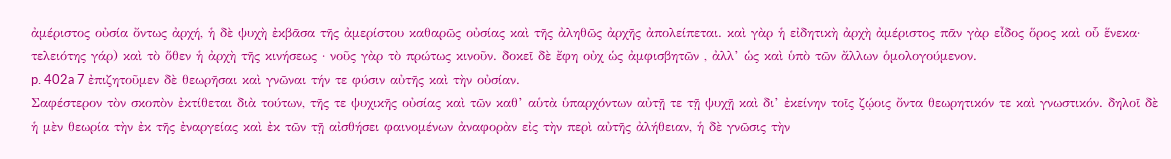ἀμέριστος οὐσία ὄντως ἀρχή, ἡ δὲ ψυχὴ ἐκβᾶσα τῆς ἀμερίστου καθαρῶς οὐσίας καὶ τῆς ἀληθῶς ἀρχῆς ἀπολείπεται. καὶ γὰρ ἡ εἰδητικὴ ἀρχὴ ἀμέριστος πᾶν γὰρ εἶδος ὅρος καὶ οὗ ἕνεκα· τελειότης γάρ) καὶ τὸ ὅθεν ἡ ἀρχὴ τῆς κινήσεως · νοῦς γὰρ τὸ πρώτως κινοῦν. δοκεῖ δὲ ἔφη οὐχ ὡς ἀμφισβητῶν , ἀλλ’ ὡς καὶ ὑπὸ τῶν ἄλλων ὁμολογούμενον.
p. 402a 7 ἐπιζητοῦμεν δὲ θεωρῆσαι καὶ γνῶναι τήν τε φύσιν αὐτῆς καὶ τὴν οὐσίαν.
Σαφέστερον τὸν σκοπὸν ἐκτίθεται διὰ τούτων, τῆς τε ψυχικῆς οὐσίας καὶ τῶν καθ’ αὑτὰ ὑπαρχόντων αὐτῇ τε τῇ ψυχῇ καὶ δι’ ἐκείνην τοῖς ζῴοις ὄντα θεωρητικόν τε καὶ γνωστικόν. δηλοῖ δὲ ἡ μὲν θεωρία τὴν ἐκ τῆς ἐναργείας καὶ ἐκ τῶν τῇ αἰσθήσει φαινομένων ἀναφορὰν εἰς τὴν περὶ αὐτῆς ἀλήθειαν, ἡ δὲ γνῶσις τὴν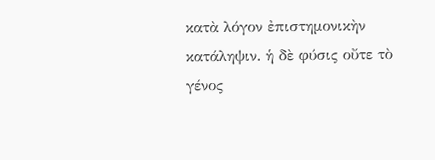κατὰ λόγον ἐπιστημονικὴν κατάληψιν. ἡ δὲ φύσις οὔτε τὸ γένος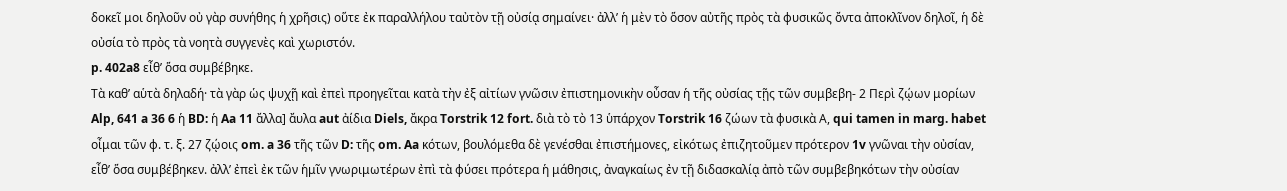δοκεῖ μοι δηλοῦν οὐ γὰρ συνήθης ἡ χρῆσις) οὕτε ἐκ παραλλήλου ταὐτὸν τῇ οὐσίᾳ σημαίνει· ἀλλ’ ἡ μὲν τὸ ὅσον αὐτῆς πρὸς τὰ φυσικῶς ὄντα ἀποκλῖνον δηλοῖ, ἡ δὲ οὐσία τὸ πρὸς τὰ νοητὰ συγγενὲς καὶ χωριστόν.
p. 402a8 εἶθ’ ὅσα συμβέβηκε.
Τὰ καθ’ αὑτὰ δηλαδή· τὰ γὰρ ὡς ψυχῇ καὶ ἐπεὶ προηγεῖται κατὰ τὴν ἐξ αἰτίων γνῶσιν ἐπιστημονικὴν οὖσαν ἡ τῆς οὐσίας τῇς τῶν συμβεβη- 2 Περὶ ζῴων μορίων Alp, 641 a 36 6 ἡ BD: ἡ Aa 11 ἄλλα] ἄυλα aut ἀίδια Diels, ἄκρα Torstrik 12 fort. διὰ τὸ τὸ 13 ὑπάρχον Torstrik 16 ζώων τὰ φυσικὰ Α, qui tamen in marg. habet οἶμαι τῶν φ. τ. ξ. 27 ζῴοις om. a 36 τῆς τῶν D: τῆς om. Aa κότων, βουλόμεθα δὲ γενέσθαι ἐπιστήμονες, εἰκότως ἐπιζητοῦμεν πρότερον 1v γνῶναι τὴν οὐσίαν, εἶθ’ ὅσα συμβέβηκεν. ἀλλ’ ἐπεὶ ἐκ τῶν ἡμῖν γνωριμωτέρων ἐπὶ τὰ φύσει πρότερα ἡ μάθησις, ἀναγκαίως ἐν τῇ διδασκαλίᾳ ἀπὸ τῶν συμβεβηκότων τὴν οὐσίαν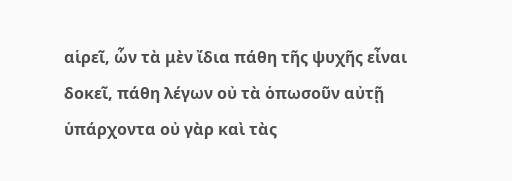αἱρεῖ, ὧν τὰ μὲν ἴδια πάθη τῆς ψυχῆς εἶναι δοκεῖ, πάθη λέγων οὐ τὰ ὁπωσοῦν αὐτῇ ὑπάρχοντα οὐ γὰρ καὶ τὰς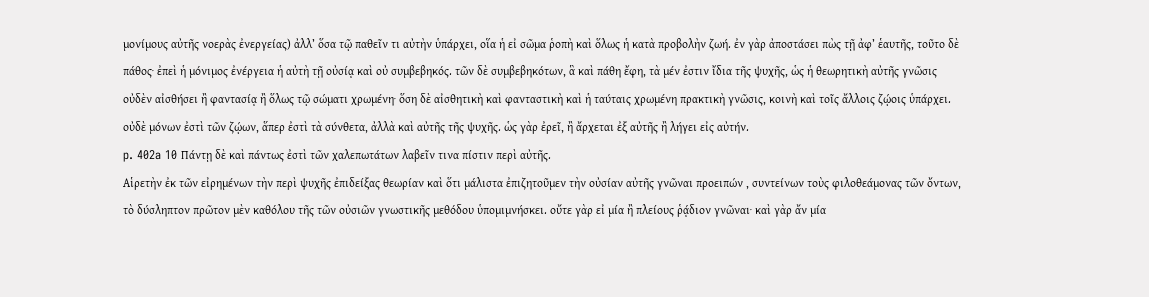μονίμους αὐτῆς νοερὰς ἐνεργείας) ἀλλ’ ὅσα τῷ παθεῖν τι αὐτὴν ὑπάρχει, οἵα ἡ εἰ σῶμα ῥοπὴ καὶ ὅλως ἡ κατὰ προβολὴν ζωή. ἐν γὰρ ἀποστάσει πὼς τῇ ἀφ’ ἑαυτῆς, τοῦτο δὲ πάθος· ἐπεὶ ἡ μόνιμος ἐνέργεια ἡ αὐτὴ τῇ οὐσίᾳ καὶ οὐ συμβεβηκός. τῶν δὲ συμβεβηκότων, ἃ καὶ πάθη ἔφη, τὰ μέν ἐστιν ἴδια τῆς ψυχῆς, ὡς ἡ θεωρητικὴ αὐτῆς γνῶσις οὐδὲν αἰσθήσει ἢ φαντασίᾳ ἢ ὅλως τῷ σώματι χρωμένη· ὅση δὲ αἰσθητικὴ καὶ φανταστικὴ καὶ ἡ ταύταις χρωμένη πρακτικὴ γνῶσις, κοινὴ καὶ τοῖς ἄλλοις ζῴοις ὑπάρχει. οὐδὲ μόνων ἐστὶ τῶν ζῴων, ἅπερ ἐστὶ τὰ σύνθετα, ἀλλὰ καὶ αὐτῆς τῆς ψυχῆς. ὡς γὰρ ἐρεῖ, ἢ ἄρχεται ἐξ αὐτῆς ἢ λήγει εἰς αὐτήν.
p. 402a 10 Πάντῃ δὲ καὶ πάντως ἐστὶ τῶν χαλεπωτάτων λαβεῖν τινα πίστιν περὶ αὐτῆς.
Αἱρετὴν ἐκ τῶν εἰρημένων τὴν περὶ ψυχῆς ἐπιδείξας θεωρίαν καὶ ὅτι μάλιστα ἐπιζητοῦμεν τὴν οὐσίαν αὐτῆς γνῶναι προειπών , συντείνων τοὺς φιλοθεάμονας τῶν ὄντων, τὸ δύσληπτον πρῶτον μὲν καθόλου τῆς τῶν οὐσιῶν γνωστικῆς μεθόδου ὑπομιμνήσκει. οὔτε γὰρ εἰ μία ἢ πλείους ῥᾴδιον γνῶναι· καὶ γὰρ ἄν μία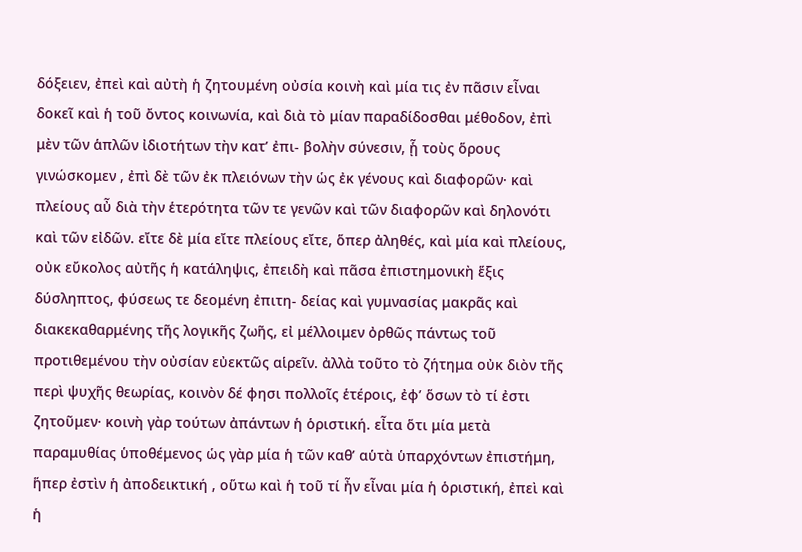δόξειεν, ἐπεὶ καὶ αὐτὴ ἡ ζητουμένη οὐσία κοινὴ καὶ μία τις ἐν πᾶσιν εἶναι δοκεῖ καὶ ἡ τοῦ ὄντος κοινωνία, καὶ διὰ τὸ μίαν παραδίδοσθαι μέθοδον, ἐπὶ μὲν τῶν ἁπλῶν ἰδιοτήτων τὴν κατ’ ἐπι- βολὴν σύνεσιν, ᾗ τοὺς ὅρους γινώσκομεν , ἐπὶ δὲ τῶν ἐκ πλειόνων τὴν ὡς ἐκ γένους καὶ διαφορῶν· καὶ πλείους αὖ διὰ τὴν ἑτερότητα τῶν τε γενῶν καὶ τῶν διαφορῶν καὶ δηλονότι καὶ τῶν εἰδῶν. εἴτε δὲ μία εἴτε πλείους εἴτε, ὅπερ ἀληθές, καὶ μία καὶ πλείους, οὐκ εὔκολος αὐτῆς ἡ κατάληψις, ἐπειδὴ καὶ πᾶσα ἐπιστημονικὴ ἕξις δύσληπτος, φύσεως τε δεομένη ἐπιτη- δείας καὶ γυμνασίας μακρᾶς καὶ διακεκαθαρμένης τῆς λογικῆς ζωῆς, εἰ μέλλοιμεν ὀρθῶς πάντως τοῦ προτιθεμένου τὴν οὐσίαν εὐεκτῶς αἱρεῖν. ἀλλὰ τοῦτο τὸ ζήτημα οὐκ διὸν τῆς περὶ ψυχῆς θεωρίας, κοινὸν δέ φησι πολλοῖς ἑτέροις, ἐφ’ ὅσων τὸ τί ἐστι ζητοῦμεν· κοινὴ γὰρ τούτων ἀπάντων ἡ ὁριστική. εἶτα ὅτι μία μετὰ παραμυθίας ὑποθέμενος ὡς γὰρ μία ἡ τῶν καθ’ αὑτὰ ὑπαρχόντων ἐπιστήμη, ἥπερ ἐστὶν ἡ ἀποδεικτική , οὕτω καὶ ἡ τοῦ τί ἦν εἶναι μία ἡ ὁριστική, ἐπεὶ καὶ ἡ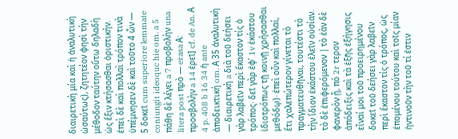διαιρετικὴ μία καὶ ἡ ἀναλυτικὴ ὡσαύτως), ζητητέον φησὶ τὴν μέθοδον ταύτην οὕτω δηλαδὴ ὡς ἕξιν κτήσασθαι ὁριστικήν. ἐπεὶ δὲ καὶ πολλαὶ τρόπον τινὰ ὑπέμνησεν δὲ καὶ τοῦτο 4 ὧν — 5 δοκεῖ cum superiore lemmate coniungit ideoquc hie om. a 5 πάθη δὲ λέγει a 7 προβολὴν una litera post πρὸ — erasa Α: προσβολὴν a 14 ἐρεῖ] cf. de An. Α 4 p. 408 b 16 34 ἡ ante ἀποδεικτική om. Α 35 ἀναλυτικὴ — διαιρετικὴ a διὰ τοῦ δεήσει γὰρ λαβεῖν περὶ ἕκαστον τίς ὁ τρόπος· δεῖ γὰρ ἐφ’ 1v ἑκάστου ἰδιοτρόπως τῇ κοινῇ χρήσασθαι μεθόδῳ)· ἐπεὶ οὖν καὶ πολλαί, ἔτι χαλεπώτερον γίνεται τὸ πραγματευθῆναι, τουτέστι τὸ τὴν ἴδιον ἑκάστου ἑλεῖν οὐσίαν. τὸ δὲ ἐπιφερόμενον | τὸ ἐὰν δὲ φανερὸν ᾖ, πό 2r τερον ἀπόδειξις καὶ τὰ ἑξῆς ἐξήγησις εἶναί μοι τοῦ προειρημένου δοκεῖ τοῦ δεήσει γὰρ λαβεῖν περὶ ἕκαστον τίς ὁ τρόπος, ὡς ἑπομένου τούτου καὶ τοῖς μίαν ἡντινοῦν τὴν τοῦ τί ἐστιν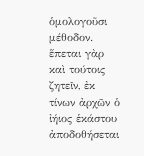ὁμολογοῦσι μέθοδον. ἕπεται γὰρ καὶ τούτοις ζητεῖν, ἐκ τίνων ἀρχῶν ὁ ἰήιος ἑκάστου ἀποδοθήσεται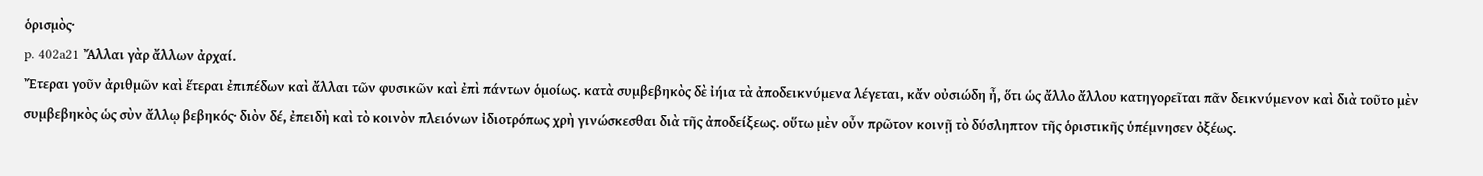ὁρισμὸς·
p. 402a21 Ἄλλαι γὰρ ἄλλων ἀρχαί.
Ἔτεραι γοῦν ἀριθμῶν καὶ ἕτεραι ἐπιπέδων καὶ ἄλλαι τῶν φυσικῶν καὶ ἐπὶ πάντων ὁμοίως. κατὰ συμβεβηκὸς δὲ ἰήια τὰ ἀποδεικνύμενα λέγεται, κἄν οὐσιώδη ἦ, ὅτι ὡς ἄλλο ἄλλου κατηγορεῖται πᾶν δεικνύμενον καὶ διὰ τοῦτο μὲν συμβεβηκὸς ὡς σὺν ἄλλῳ βεβηκός· διὸν δέ, ἐπειδὴ καὶ τὸ κοινὸν πλειόνων ἰδιοτρόπως χρὴ γινώσκεσθαι διὰ τῆς ἀποδείξεως. οὕτω μὲν οὖν πρῶτον κοινῇ τὸ δύσληπτον τῆς ὁριστικῆς ὑπέμνησεν ὀξέως.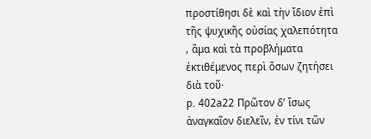προστίθησι δὲ καὶ τὴν ἴδιον ἐπὶ τῆς ψυχικῆς οὐσίας χαλεπότητα , ἅμα καὶ τὰ προβλήματα ἐκτιθέμενος περὶ ὅσων ζητήσει διὰ τοῦ·
p. 402a22 Πρῶτον δ’ ἴσως ἀναγκαῖον διελεῖν, ἐν τίνι τῶν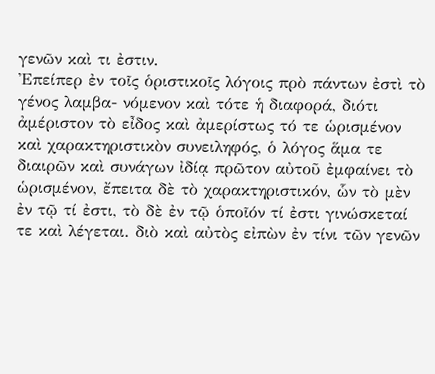γενῶν καὶ τι ἐστιν.
Ἐπείπερ ἐν τοῖς ὁριστικοῖς λόγοις πρὸ πάντων ἐστὶ τὸ γένος λαμβα- νόμενον καὶ τότε ἡ διαφορά, διότι ἀμέριστον τὸ εἶδος καὶ ἀμερίστως τό τε ὡρισμένον καὶ χαρακτηριστικὸν συνειληφός, ὁ λόγος ἅμα τε διαιρῶν καὶ συνάγων ἰδίᾳ πρῶτον αὐτοῦ ἐμφαίνει τὸ ὡρισμένον, ἔπειτα δὲ τὸ χαρακτηριστικόν, ὧν τὸ μὲν ἐν τῷ τί ἐστι, τὸ δὲ ἐν τῷ ὁποῖόν τί ἐστι γινώσκεταί τε καὶ λέγεται. διὸ καὶ αὐτὸς εἰπὼν ἐν τίνι τῶν γενῶν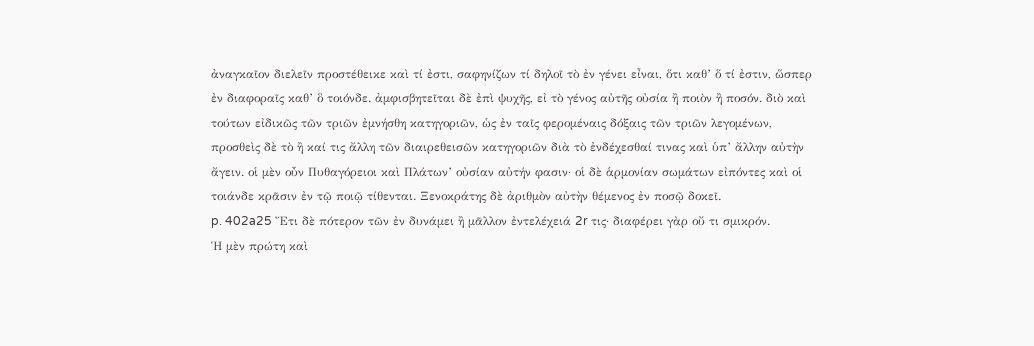ἀναγκαῖον διελεῖν προστέθεικε καὶ τί ἐστι, σαφηνίζων τί δηλοῖ τὸ ἐν γένει εἶναι, ὅτι καθ’ ὅ τί ἐστιν, ὥσπερ ἐν διαφοραῖς καθ’ ὃ τοιόνδε. ἀμφισβητεῖται δὲ ἐπὶ ψυχῆς, εἰ τὸ γένος αὐτῆς οὐσία ἢ ποιὸν ἢ ποσόν. διὸ καὶ τούτων εἰδικῶς τῶν τριῶν ἐμνήσθη κατηγοριῶν, ὡς ἐν ταῖς φερομέναις δόξαις τῶν τριῶν λεγομένων, προσθεὶς δὲ τὸ ἢ καί τις ἄλλη τῶν διαιρεθεισῶν κατηγοριῶν διὰ τὸ ἐνδέχεσθαί τινας καὶ ὑπ’ ἄλλην αὐτὴν ἄγειν. οἱ μὲν οὖν Πυθαγόρειοι καὶ Πλάτων’ οὐσίαν αὐτήν φασιν· οἱ δὲ ἁρμονίαν σωμάτων εἰπόντες καὶ οἱ τοιάνδε κρᾶσιν ἐν τῷ ποιῷ τίθενται. Ξενοκράτης δὲ ἀριθμὸν αὐτὴν θέμενος ἐν ποσῷ δοκεῖ.
p. 402a25 Ἔτι δὲ πότερον τῶν ἐν δυνάμει ἢ μᾶλλον ἐντελέχειά 2r τις· διαφέρει γὰρ οὔ τι σμικρόν.
Ἡ μὲν πρώτη καὶ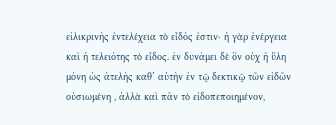εἰλικρινὴς ἐντελέχεια τὸ εἶδός ἐστιν· ἡ γὰρ ἐνέργεια καὶ ἡ τελειότης τὸ εἶδος. ἐν δυνάμει δὲ ὂν οὐχ ἡ ὕλη μόνη ὡς ἀτελὴς καθ’ αὑτὴν ἐν τῷ δεκτικῷ τῶν εἰδῶν οὐσιωμένη , ἀλλὰ καὶ πᾶν τὸ εἰδοπεποιημένον,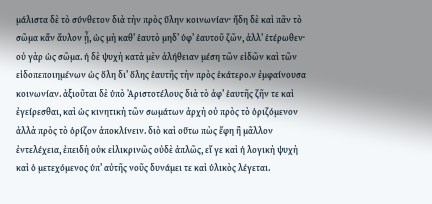μάλιστα δὲ τὸ σύνθετον διὰ τὴν πρὸς ὕλην κοινωνίαν· ἤδη δὲ καὶ πᾶν τὸ σῶμα κἄν ἄυλον ᾖ, ὡς μὴ καθ’ ἑαυτὸ μηδ’ ὑφ’ ἑαυτοῦ ζῶν, ἀλλ’ ἑτέρωθεν· οὐ γὰρ ὡς σῶμα. ἡ δὲ ψυχὴ κατὰ μὲν ἀλήθειαν μέση τῶν εἰδῶν καὶ τῶν εἰδοπεποιημένων ὡς ὅλη δι’ ὅλης ἑαυτῆς τὴν πρὸς ἑκάτερο.ν ἐμφαίνουσα κοινωνίαν. ἀξιοῦται δὲ ὑπὸ Ἀριστοτέλους διὰ τὸ ἀφ’ ἑαυτῆς ζῆν τε καὶ ἐγείρεσθαι, καὶ ὡς κινητικὴ τῶν σωμάτων ἀρχὴ οὐ πρὸς τὸ ὁριζόμενον ἀλλὰ πρὸς τὸ ὁρίζον ἀποκλίνειν. διὸ καὶ οὕτω πὼς ἔφη ἢ μᾶλλον ἐντελέχεια, ἐπειδὴ οὐκ εἰλικρινῶς οὐδὲ ἀπλῶς, εἴ γε καὶ ἡ λογικὴ ψυχὴ καὶ ὁ μετεχόμενος ὑπ’ αὐτῆς νοῦς δυνάμει τε καὶ ὑλικὸς λέγεται.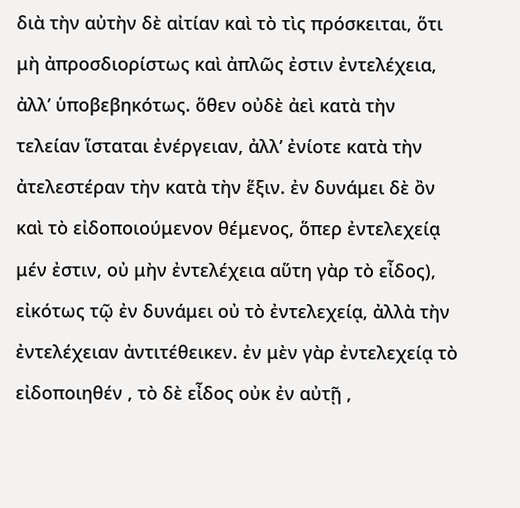διὰ τὴν αὐτὴν δὲ αἰτίαν καὶ τὸ τὶς πρόσκειται, ὅτι μὴ ἀπροσδιορίστως καὶ ἀπλῶς ἐστιν ἐντελέχεια, ἀλλ’ ὑποβεβηκότως. ὅθεν οὐδὲ ἀεὶ κατὰ τὴν τελείαν ἵσταται ἐνέργειαν, ἀλλ’ ἐνίοτε κατὰ τὴν ἀτελεστέραν τὴν κατὰ τὴν ἕξιν. ἐν δυνάμει δὲ ὂν καὶ τὸ εἰδοποιούμενον θέμενος, ὅπερ ἐντελεχείᾳ μέν ἐστιν, οὐ μὴν ἐντελέχεια αὕτη γὰρ τὸ εἶδος), εἰκότως τῷ ἐν δυνάμει οὐ τὸ ἐντελεχείᾳ, ἀλλὰ τὴν ἐντελέχειαν ἀντιτέθεικεν. ἐν μὲν γὰρ ἐντελεχείᾳ τὸ εἰδοποιηθέν , τὸ δὲ εἶδος οὐκ ἐν αὐτῇ ,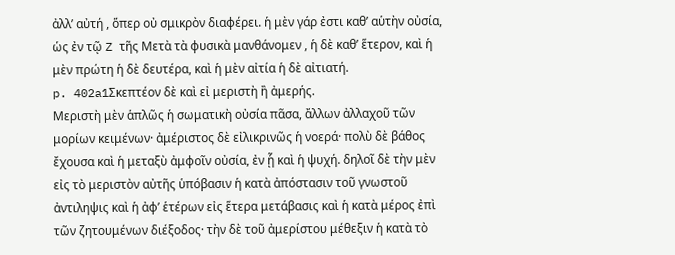ἀλλ’ αὐτή , ὅπερ οὐ σμικρὸν διαφέρει. ἡ μὲν γάρ ἐστι καθ’ αὑτὴν οὐσία, ὡς ἐν τῷ Z τῆς Μετὰ τὰ φυσικὰ μανθάνομεν , ἡ δὲ καθ’ ἕτερον, καὶ ἡ μὲν πρώτη ἡ δὲ δευτέρα, καὶ ἡ μὲν αἰτία ἡ δὲ αἰτιατή.
p. 402a1Σκεπτέον δὲ καὶ εἰ μεριστὴ ἢ ἀμερής.
Μεριστὴ μὲν ἁπλῶς ἡ σωματικὴ οὐσία πᾶσα, ἄλλων ἀλλαχοῦ τῶν μορίων κειμένων· ἀμέριστος δὲ εἰλικρινῶς ἡ νοερά· πολὺ δὲ βάθος ἔχουσα καὶ ἡ μεταξὺ ἀμφοῖν οὐσία, ἐν ᾗ καὶ ἡ ψυχή. δηλοῖ δὲ τὴν μὲν εἰς τὸ μεριστὸν αὐτῆς ὑπόβασιν ἡ κατὰ ἀπόστασιν τοῦ γνωστοῦ ἀντιληψις καὶ ἡ ἀφ’ ἑτέρων εἰς ἕτερα μετάβασις καὶ ἡ κατὰ μέρος ἐπὶ τῶν ζητουμένων διέξοδος· τὴν δὲ τοῦ ἀμερίστου μέθεξιν ἡ κατὰ τὸ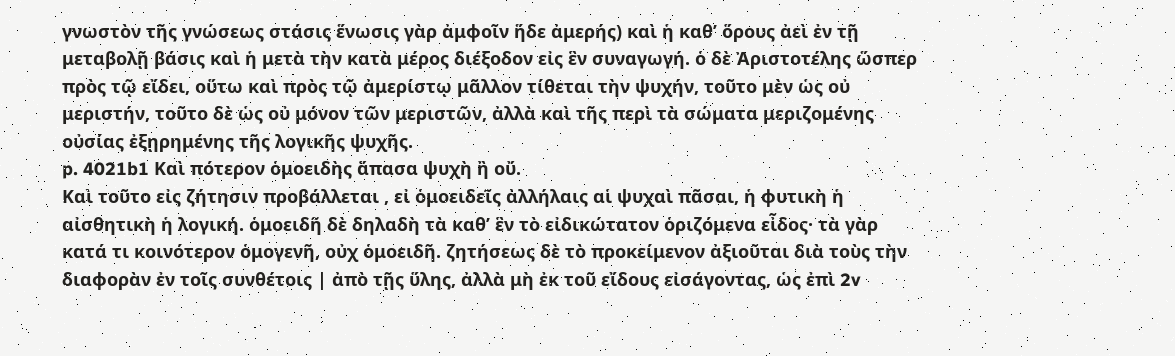γνωστὸν τῆς γνώσεως στάσις ἕνωσις γὰρ ἀμφοῖν ἥδε ἀμερής) καὶ ἡ καθ’ ὅρους ἀεὶ ἐν τῇ μεταβολῇ βάσις καὶ ἡ μετὰ τὴν κατὰ μέρος διέξοδον εἰς ἓν συναγωγή. ὁ δὲ Ἀριστοτέλης ὥσπερ πρὸς τῷ εἴδει, οὕτω καὶ πρὸς τῷ ἀμερίστῳ μᾶλλον τίθεται τὴν ψυχήν, τοῦτο μὲν ὡς οὐ μεριστήν, τοῦτο δὲ ὡς οὐ μόνον τῶν μεριστῶν, ἀλλὰ καὶ τῆς περὶ τὰ σώματα μεριζομένης οὐσίας ἐξῃρημένης τῆς λογικῆς ψυχῆς.
p. 4021b1 Καὶ πότερον ὁμοειδὴς ἅπασα ψυχὴ ἢ οὔ.
Καὶ τοῦτο εἰς ζήτησιν προβάλλεται , εἰ ὁμοειδεῖς ἀλλήλαις αἱ ψυχαὶ πᾶσαι, ἡ φυτικὴ ἡ αἰσθητικὴ ἡ λογική. ὁμοειδῆ δὲ δηλαδὴ τὰ καθ’ ἓν τὸ εἰδικώτατον ὁριζόμενα εἶδος· τὰ γὰρ κατά τι κοινότερον ὁμογενῆ, οὐχ ὁμοειδῆ. ζητήσεως δὲ τὸ προκείμενον ἀξιοῦται διὰ τοὺς τὴν διαφορὰν ἐν τοῖς συνθέτοις | ἀπὸ τῇς ὕλης, ἀλλὰ μὴ ἐκ τοῦ εἴδους εἰσάγοντας, ὡς ἐπὶ 2v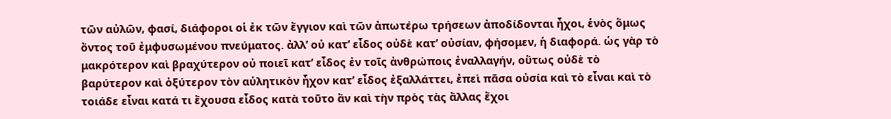τῶν αὐλῶν, φασί, διάφοροι οἱ ἐκ τῶν ἔγγιον καὶ τῶν ἀπωτέρω τρήσεων ἀποδίδονται ἦχοι, ἑνὸς ὅμως ὄντος τοῦ ἐμφυσωμένου πνεύματος. ἀλλ’ οὐ κατ’ εἶδος οὐδὲ κατ’ οὐσίαν, φήσομεν, ἡ διαφορά. ὡς γὰρ τὸ μακρότερον καὶ βραχύτερον οὐ ποιεῖ κατ’ εἶδος ἐν τοῖς ἀνθρώποις ἐναλλαγήν, οὕτως οὐδὲ τὸ βαρύτερον καὶ ὀξύτερον τὸν αὐλητικὸν ἦχον κατ’ εἶδος ἐξαλλάττει, ἐπεὶ πᾶσα οὐσία καὶ τὸ εἶναι καὶ τὸ τοιάδε εἶναι κατά τι ἔχουσα εἶδος κατὰ τοῦτο ἂν καὶ τὴν πρὸς τὰς ἄλλας ἔχοι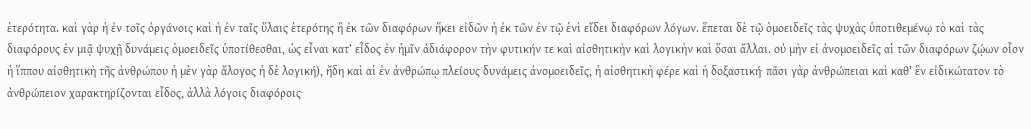ἑτερότητα. καὶ γὰρ ἡ ἐν τοῖς ὀργάνοις καὶ ἡ ἐν ταῖς ὕλαις ἑτερότης ἢ ἐκ τῶν διαφόρων ἥκει εἰδῶν ἡ ἐκ τῶν ἐν τῷ ἑνὶ εἴδει διαφόρων λόγων. ἕπεται δὲ τῷ ὁμοειδεῖς τὰς ψυχὰς ὑποτιθεμένῳ τὸ καὶ τὰς διαφόρους ἐν μιᾷ ψυχῇ δυνάμεις ὁμοειδεῖς ὑποτίθεσθαι, ὡς εἶναι κατ’ εἶδος ἐν ἡμῖν ἀδιάφορον τὴν φυτικήν τε καὶ αἰσθητικὴν καὶ λογικὴν καὶ ὅσαι ἄλλαι. οὐ μὴν εἰ ἀνομοειδεῖς αἱ τῶν διαφόρων ζῴων οἷον ἡ ἵππου αἰσθητικὴ τῆς ἀνθρώπου ἡ μὲν γὰρ ἄλογος ἡ δὲ λογική), ἤδη καὶ αἱ ἐν ἀνθρώπῳ πλείους δυνάμεις ἀνομοειδεῖς, ἡ αἰσθητικὴ φέρε καὶ ἡ δοξαστική· πᾶσι γὰρ ἀνθρώπειαι καὶ καθ’ ἓν εἰδικώτατον τὸ ἀνθρώπειον χαρακτηρίζονται εἶδος, ἀλλὰ λόγοις διαφόροις·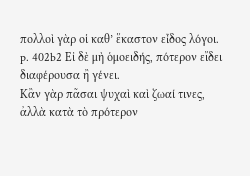πολλοὶ γὰρ οἱ καθ’ ἕκαστον εἶδος λόγοι.
p. 402b2 Εἰ δὲ μὴ ὁμοειδής, πότερον εἴδει διαφέρουσα ἢ γένει.
Κἂν γὰρ πᾶσαι ψυχαὶ καὶ ζωαί τινες, ἀλλὰ κατὰ τὸ πρότερον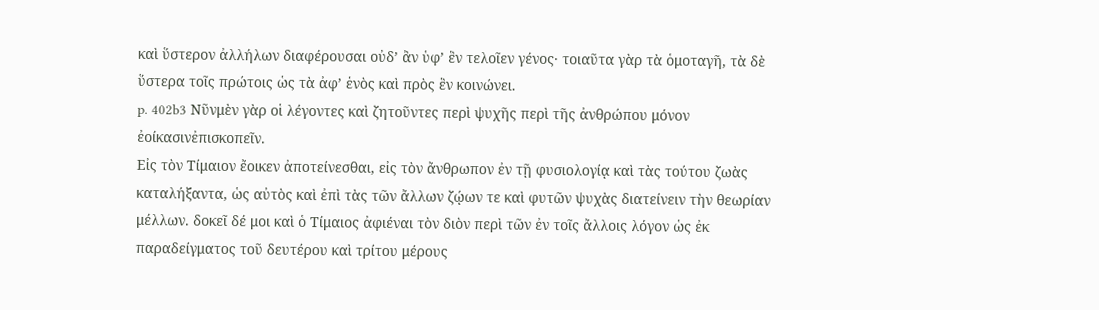καὶ ὕστερον ἀλλήλων διαφέρουσαι οὐδ’ ἂν ὑφ’ ἓν τελοῖεν γένος· τοιαῦτα γὰρ τὰ ὁμοταγῆ, τὰ δὲ ὕστερα τοῖς πρώτοις ὡς τὰ ἀφ’ ἑνὸς καὶ πρὸς ἓν κοινώνει.
p. 402b3 Νῦνμὲν γὰρ οἱ λέγοντες καὶ ζητοῦντες περὶ ψυχῆς περὶ τῆς ἀνθρώπου μόνον ἐοίκασινἐπισκοπεῖν.
Εἰς τὸν Τίμαιον ἔοικεν ἀποτείνεσθαι, εἰς τὸν ἄνθρωπον ἐν τῇ φυσιολογίᾳ καὶ τὰς τούτου ζωὰς καταλήξαντα, ὡς αὐτὸς καὶ ἐπὶ τὰς τῶν ἄλλων ζῴων τε καὶ φυτῶν ψυχὰς διατείνειν τὴν θεωρίαν μέλλων. δοκεῖ δέ μοι καὶ ὁ Τίμαιος ἀφιέναι τὸν διὸν περὶ τῶν ἐν τοῖς ἄλλοις λόγον ὡς ἐκ παραδείγματος τοῦ δευτέρου καὶ τρίτου μέρους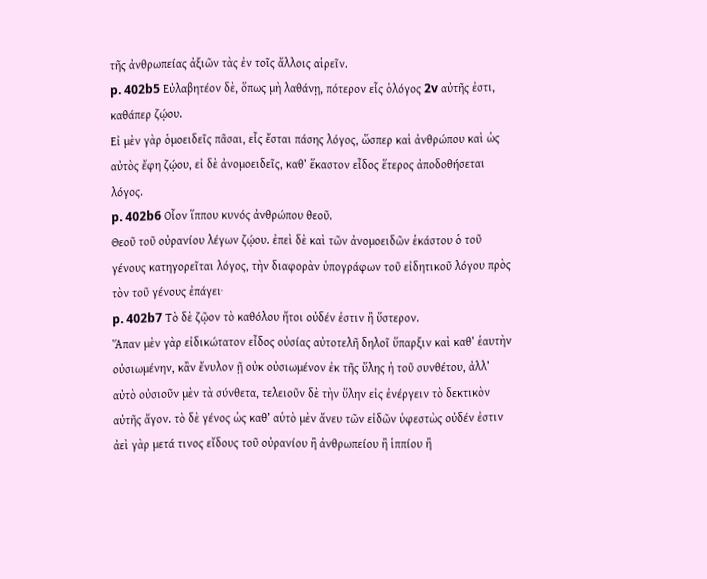τῆς ἀνθρωπείας ἀξιῶν τὰς ἐν τοῖς ἄλλοις αἱρεῖν.
p. 402b5 Εὐλαβητέον δὲ, ὅπως μὴ λαθάνῃ, πότερον εἷς ὁλόγος 2v αὐτῆς ἐστι, καθάπερ ζῴου.
Eἰ μὲν γὰρ ὁμοειδεῖς πᾶσαι, εἷς ἔσται πάσης λόγος, ὥσπερ καὶ ἀνθρώπου καὶ ὡς αὐτὸς ἔφη ζῴου, εἰ δὲ ἀνομοειδεῖς, καθ’ ἕκαστον εἶδος ἕτερος ἀποδοθήσεται λόγος.
p. 402b6 Οἷον ἵππου κυνός ἀνθρώπου θεοῦ.
Θεοῦ τοῦ οὐρανίου λέγων ζῴου. ἐπεὶ δὲ καὶ τῶν ἀνομοειδῶν ἑκάστου ὁ τοῦ γένους κατηγορεῖται λόγος, τὴν διαφορὰν ὑπογράφων τοῦ εἰδητικοῦ λόγου πρὸς τὸν τοῦ γένους ἐπάγει·
p. 402b7 Τὸ δὲ ζῷον τὸ καθόλου ἤτοι οὐδέν ἐστιν ἢ ὕστερον.
Ἅπαν μὲν γὰρ εἰδικώτατον εἶδος οὐσίας αὐτοτελῆ δηλοῖ ὕπαρξιν καὶ καθ’ ἑαυτὴν οὐσιωμένην, κἂν ἔνυλον ῇ οὐκ οὐσιωμένον ἐκ τῆς ὕλης ἡ τοῦ συνθέτου, ἀλλ’ αὐτὸ οὐσιοῦν μὲν τὰ σύνθετα, τελειοῦν δὲ τὴν ὕλην εἰς ἐνέργειν τὸ δεκτικὸν αὐτῆς ἄγον. τὸ δὲ γένος ὡς καθ’ αὑτὸ μὲν ἄνευ τῶν εἰδῶν ὑφεστὼς οὐδέν ἐστιν ἀεὶ γὰρ μετά τινος εἴδους τοῦ οὐρανίου ἢ ἀνθρωπείου ἢ ἱππίου ἢ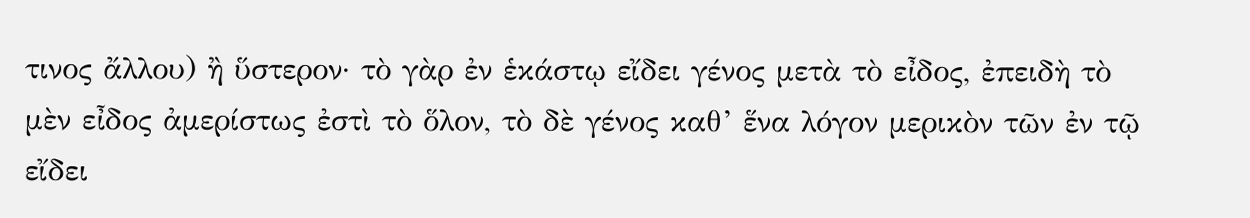τινος ἄλλου) ἢ ὕστερον· τὸ γὰρ ἐν ἑκάστῳ εἴδει γένος μετὰ τὸ εἶδος, ἐπειδὴ τὸ μὲν εἶδος ἀμερίστως ἐστὶ τὸ ὅλον, τὸ δὲ γένος καθ’ ἕνα λόγον μερικὸν τῶν ἐν τῷ εἴδει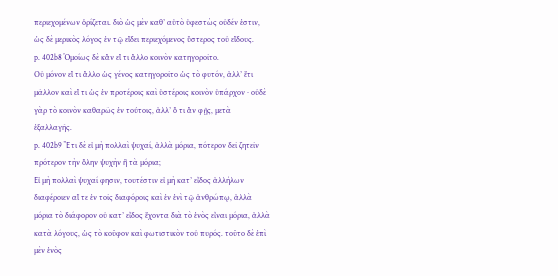περιεχομένων ὁρίζεται. διὸ ὡς μὲν καθ’ αὑτὸ ὑφεστὼς οὐδέν ἐστιν, ὡς δὲ μερικὸς λόγος ἐν τῷ εἴδει περιεχόμενος ὕστερος τοὐ εἴδους.
p. 402b8 Ὁμοίως δὲ κἄν εἴ τι ἄλλο κοινὸν κατηγοροῖτο.
Οὐ μόνον εἴ τι ἄλλο ὡς γένος κατηγοροῖτο ὡς τὸ φυτόν, ἀλλ’ ἔτι μᾶλλον καὶ εἴ τι ὡς ἐν προτέροις καὶ ὑστέροις κοινὸν ὑπάρχον · οὐδὲ γὰρ τὸ κοινὸν καθαρῶς ἐν τούτοις, ἀλλ’ ὅ τι ἄν φῇς, μετὰ ἐξαλλαγῆς.
p. 402b9 Ἔτι δὲ εἰ μὴ πολλαὶ ψυχαί, ἀλλὰ μόρια, πότερον δεῖ ζητεῖν πρότερον τὴν ὅλην ψυχὴν ἢ τὰ μόρια;
Εἰ μὴ πολλαὶ ψυχαί φησιν, τουτέστιν εἰ μὴ κατ’ εἶδος ἀλλήλων διαφέροιεν αἵ τε ἐν τοῖς διαφόροις καὶ ἐν ἑνὶ τῷ ἀνθρώπῳ, ἀλλὰ μόρια τὸ διάφορον οὐ κατ’ εἶδος ἔχοντα διὰ τὸ ἑνὸς εἶναι μόρια, ἀλλὰ κατὰ λόγους, ὡς τὸ κοῦφον καὶ φωτιστικὸν τοὐ πυρός. τοῦτο δὲ ἐπὶ μὲν ἑνὸς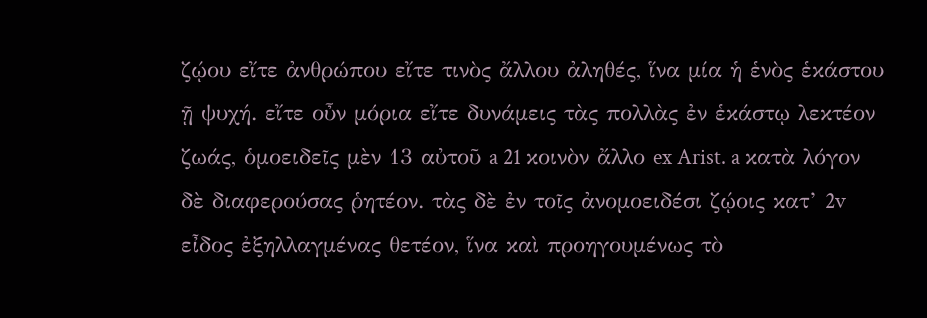ζῴου εἴτε ἀνθρώπου εἴτε τινὸς ἄλλου ἀληθές, ἵνα μία ἡ ἑνὸς ἑκάστου ῇ ψυχή. εἴτε οὖν μόρια εἴτε δυνάμεις τὰς πολλὰς ἐν ἑκάστῳ λεκτέον ζωάς, ὁμοειδεῖς μὲν 13 αὐτοῦ a 21 κοινὸν ἄλλο ex Arist. a κατὰ λόγον δὲ διαφερούσας ῥητέον. τὰς δὲ ἐν τοῖς ἀνομοειδέσι ζῴοις κατ’ 2v εἶδος ἐξηλλαγμένας θετέον, ἵνα καὶ προηγουμένως τὸ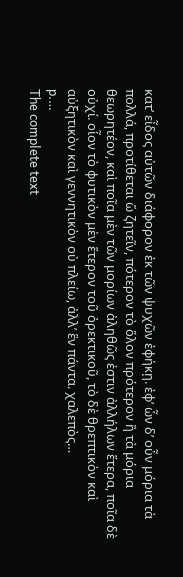κατ’ εἶδος αὐτῶν διάφορον ἐκ τῶν ψυχῶν ἐφήκῃ. ἐφ’ ὧν δ’ οὖν μόρια τὰ πολλά, προτίθεται ὥ ζητεῖν, πότερον τὸ ὅλον πρότερον ἢ τὰ μόρια θεωρητέον, καὶ ποῖα μὲν τῶν μορίων ἀληθῶς ἐστιν ἀλλήλων ἕτερα, ποῖα δὲ οὐχί. οἷον τὸ φυτικὸν μὲν ἕτερον τοῦ ὀρεκτικοῦ, τὸ δὲ θρεπτικὸν καὶ αὐξητικὸν καὶ γεννητικὸν οὐ πλείω, ἀλλ’ ἓν πάντα. χαλεπὸς…
p.…
The complete text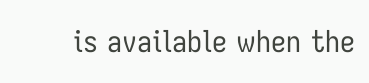is available when the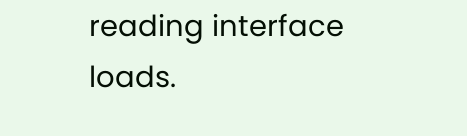reading interface loads.